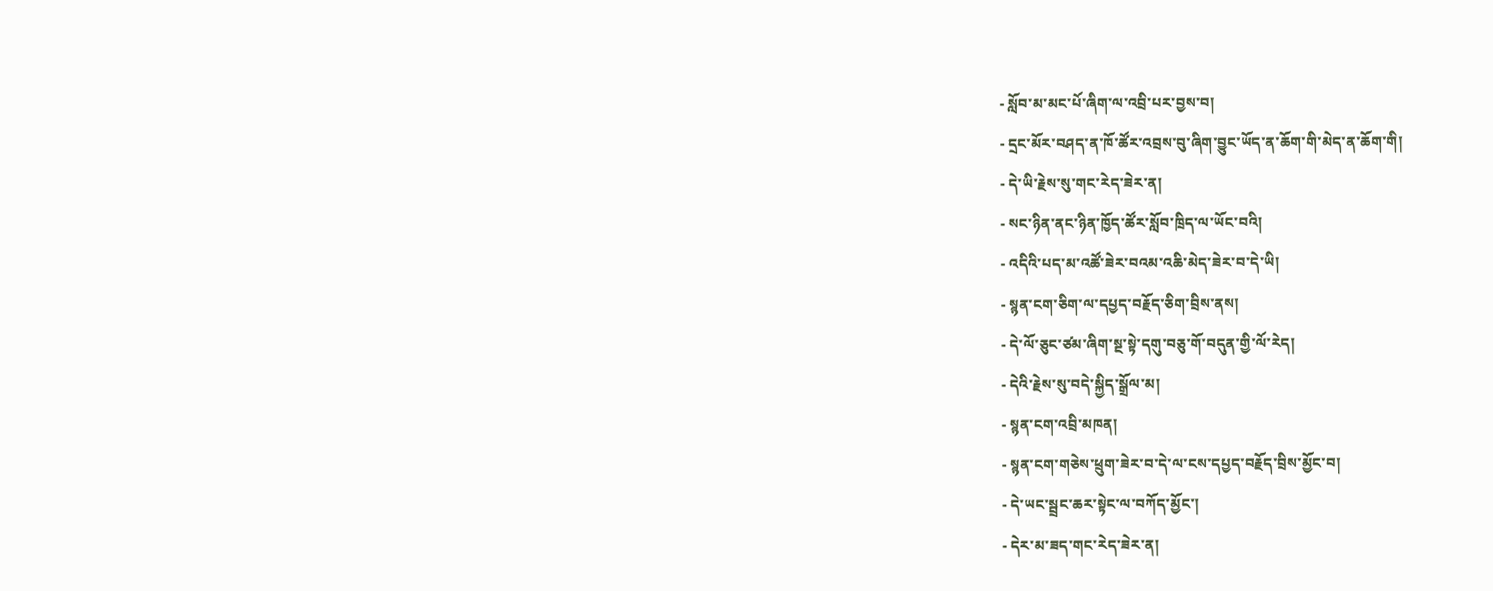- སློབ་མ་མང་པོ་ཞིག་ལ་འབྲི་པར་བྱས་བ།
- དྲང་མོར་བཤད་ན་ཁོ་ཚོར་འབྲས་བུ་ཞིག་བྱུང་ཡོད་ན་ཆོག་གི་མེད་ན་ཆོག་གི།
- དེ་ཡི་རྗེས་སུ་གང་རེད་ཟེར་ན།
- སང་ཉིན་ནང་ཉིན་ཁྱོད་ཚོར་སློབ་ཁྲིད་ལ་ཡོང་བའི།
- འདིའི་པད་མ་འཚོ་ཟེར་བའམ་འཆི་མེད་ཟེར་བ་དེ་ཡི།
- སྙན་ངག་ཅིག་ལ་དཔྱད་བརྗོད་ཅིག་བྲིས་ནས།
- དེ་ལོ་ཅུང་ཙམ་ཞིག་སྔ་སྟེ་དགུ་བཅུ་གོ་བདུན་གྱི་ལོ་རེད།
- དེའི་རྗེས་སུ་བདེ་སྐྱིད་སྒྲོལ་མ།
- སྙན་ངག་འབྲི་མཁན།
- སྙན་ངག་གཅེས་ཕྲུག་ཟེར་བ་དེ་ལ་ངས་དཔྱད་བརྗོད་བྲིས་མྱོང་བ།
- དེ་ཡང་སྦྲང་ཆར་སྟེང་ལ་བཀོད་མྱོང་།
- དེར་མ་ཟད་གང་རེད་ཟེར་ན།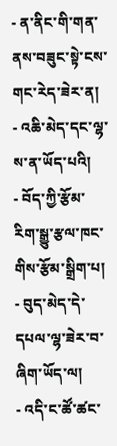- ན་ནིང་གི་གན་ནས་བཟུང་སྟེ་ངས་གང་རེད་ཟེར་ན།
- འཆི་མེད་དང་ལྷ་ས་ན་ཡོད་པའི།
- བོད་ཀྱི་རྩོམ་རིག་སྒྱུ་རྩལ་ཁང་གིས་རྩོམ་སྒྲིག་པ།
- བུད་མེད་དེ་དཔལ་ལྷ་ཟེར་བ་ཞིག་ཡོད་ལ།
- འདི་ང་ཚོ་ཚང་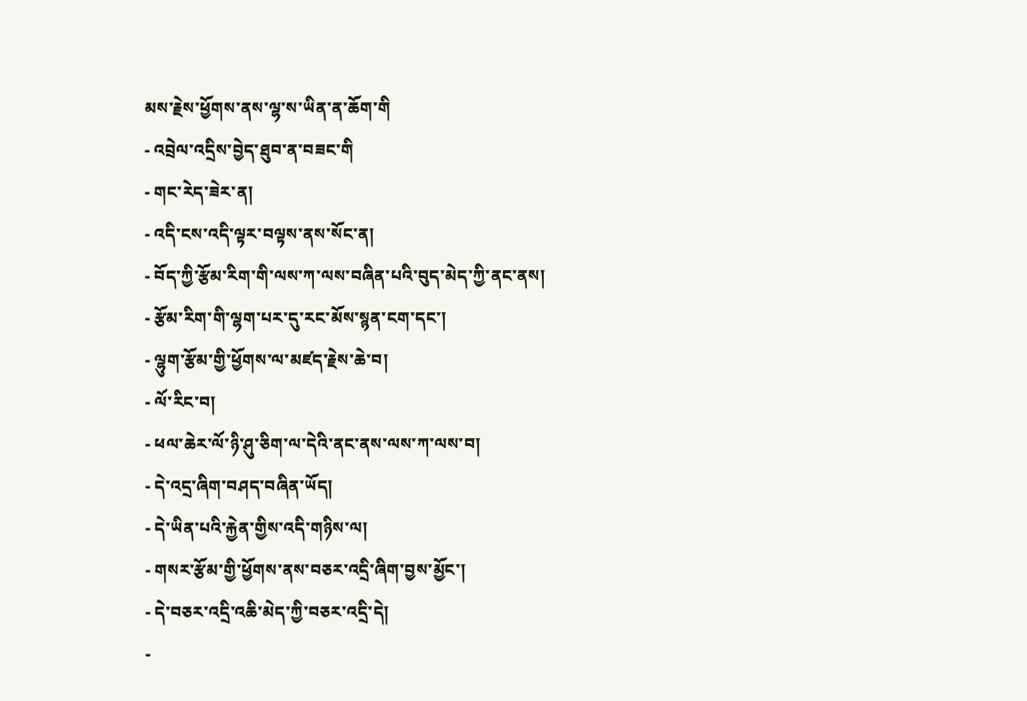མས་རྗེས་ཕྱོགས་ནས་ལྷ་ས་ཡིན་ན་ཆོག་གི
- འབྲེལ་འདྲིས་བྱེད་ཐུབ་ན་བཟང་གི
- གང་རེད་ཟེར་ན།
- འདི་ངས་འདི་ལྟར་བལྟས་ནས་སོང་ན།
- བོད་ཀྱི་རྩོམ་རིག་གི་ལས་ཀ་ལས་བཞིན་པའི་བུད་མེད་ཀྱི་ནང་ནས།
- རྩོམ་རིག་གི་ལྷག་པར་དུ་རང་མོས་སྙན་ངག་དང་།
- ལྷུག་རྩོམ་གྱི་ཕྱོགས་ལ་མཛད་རྗེས་ཆེ་བ།
- ལོ་རིང་བ།
- ཕལ་ཆེར་ལོ་ཉི་ཤུ་ཅིག་ལ་དེའི་ནང་ནས་ལས་ཀ་ལས་བ།
- དེ་འདྲ་ཞིག་བཤད་བཞིན་ཡོད།
- དེ་ཡིན་པའི་རྐྱེན་གྱིས་འདི་གཉིས་ལ།
- གསར་རྩོམ་གྱི་ཕྱོགས་ནས་བཅར་འདྲི་ཞིག་བྱས་མྱོང་།
- དེ་བཅར་འདྲི་འཆི་མེད་ཀྱི་བཅར་འདྲི་དེ།
-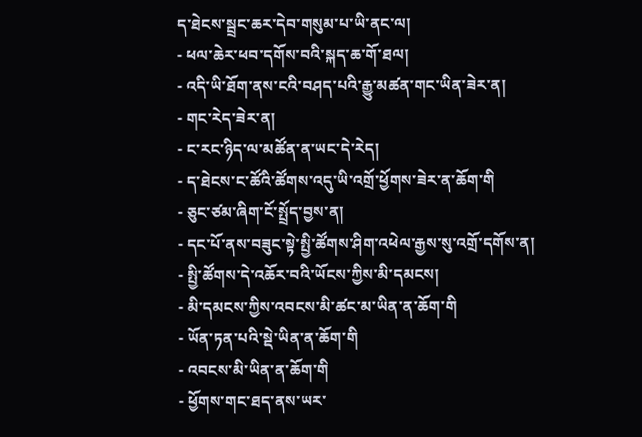ད་ཐེངས་སྦྲང་ཆར་དེབ་གསུམ་པ་ཡི་ནང་ལ།
- ཕལ་ཆེར་ཕབ་དགོས་བའི་སྐད་ཆ་གོ་ཐལ།
- འདི་ཡི་ཐོག་ནས་ངའི་བཤད་པའི་རྒྱུ་མཚན་གང་ཡིན་ཟེར་ན།
- གང་རེད་ཟེར་ན།
- ང་རང་ཉིད་ལ་མཚོན་ན་ཡང་དེ་རེད།
- ད་ཐེངས་ང་ཚོའི་ཚོགས་འདུ་ཡི་འགྲོ་ཕྱོགས་ཟེར་ན་ཆོག་གི
- ཅུང་ཙམ་ཞིག་ངོ་སྤྲོད་བྱས་ན།
- དང་པོ་ནས་བཟུང་སྟེ་སྤྱི་ཚོགས་ཤིག་འཕེལ་རྒྱས་སུ་འགྲོ་དགོས་ན།
- སྤྱི་ཚོགས་དེ་འཆོར་བའི་ཡོངས་ཀྱིས་མི་དམངས།
- མི་དམངས་ཀྱིས་འབངས་མི་ཚང་མ་ཡིན་ན་ཆོག་གི
- ཡོན་ཏན་པའི་སྡེ་ཡིན་ན་ཆོག་གི
- འབངས་མི་ཡིན་ན་ཆོག་གི
- ཕྱོགས་གང་ཐད་ནས་ཡར་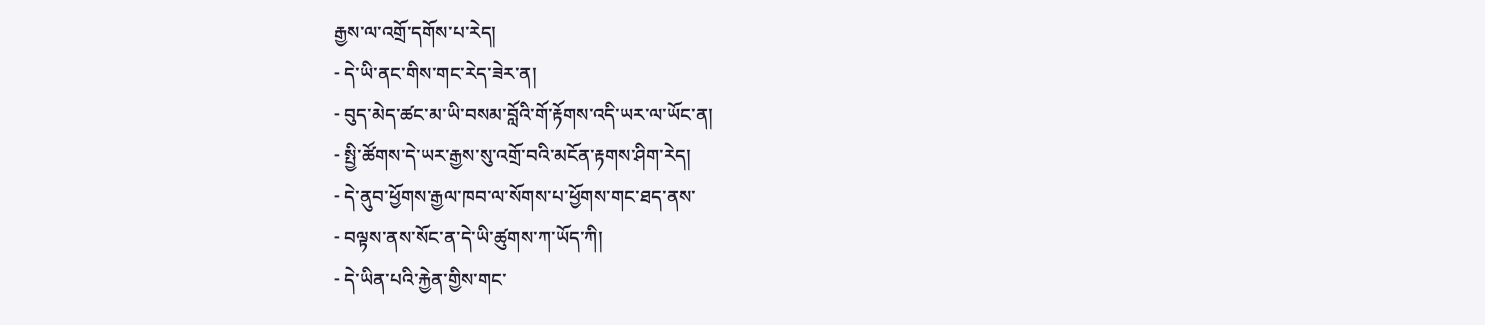རྒྱས་ལ་འགྲོ་དགོས་པ་རེད།
- དེ་ཡི་ནང་གིས་གང་རེད་ཟེར་ན།
- བུད་མེད་ཚང་མ་ཡི་བསམ་བློའི་གོ་རྟོགས་འདི་ཡར་ལ་ཡོང་ན།
- སྤྱི་ཚོགས་དེ་ཡར་རྒྱས་སུ་འགྲོ་བའི་མངོན་རྟགས་ཤིག་རེད།
- དེ་ནུབ་ཕྱོགས་རྒྱལ་ཁབ་ལ་སོགས་པ་ཕྱོགས་གང་ཐད་ནས་
- བལྟས་ནས་སོང་ན་དེ་ཡི་ཚུགས་ཀ་ཡོད་ཀི།
- དེ་ཡིན་པའི་རྐྱེན་གྱིས་གང་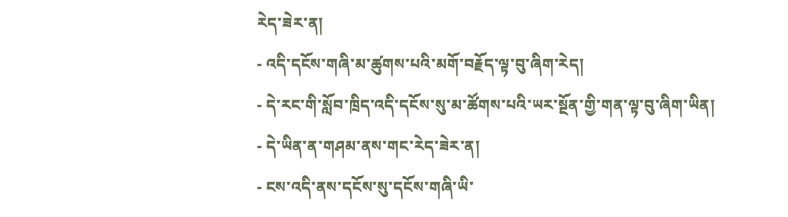རེད་ཟེར་ན།
- འདི་དངོས་གཞི་མ་ཚུགས་པའི་མགོ་བརྗོད་ལྟ་བུ་ཞིག་རེད།
- དེ་རང་གི་སློབ་ཁྲིད་འདི་དངོས་སུ་མ་ཚོགས་པའི་ཡར་སྔོན་གྱི་གན་ལྟ་བུ་ཞིག་ཡིན།
- དེ་ཡིན་ན་གཤམ་ནས་གང་རེད་ཟེར་ན།
- ངས་འདི་ནས་དངོས་སུ་དངོས་གཞི་ཡི་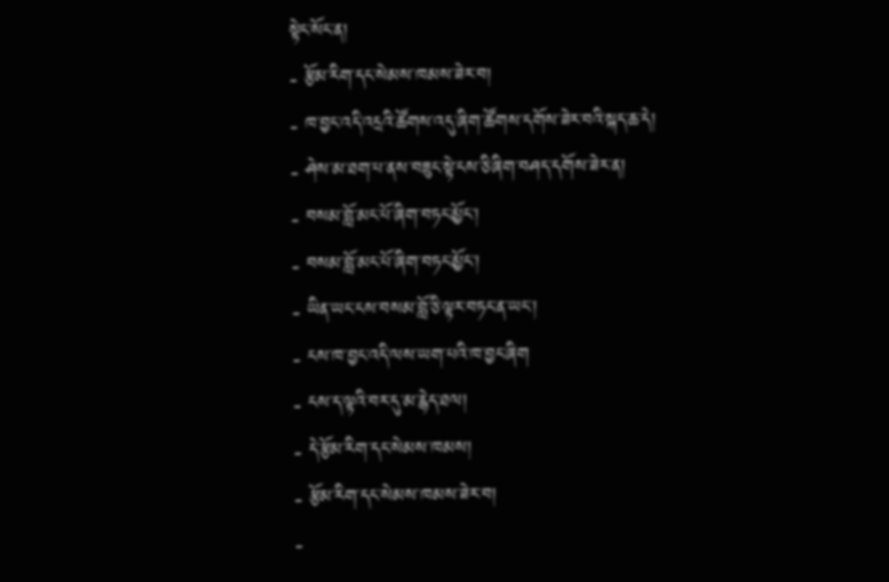སྟེང་སོང་ན།
- རྩོམ་རིག་དང་སེམས་ཁམས་ཟེར་བ།
- ཁ་བྱང་འདི་འདྲའི་ཚོགས་འདུ་ཞིག་ཚོགས་དགོས་ཟེར་བའི་སྐད་ཆ་དེ།
- ཤེས་མ་ཐག་པ་ནས་བཟུང་སྟེ་ངས་ཅི་ཞིག་བཤད་དགོས་ཟེར་ན།
- བསམ་བློ་མང་པོ་ཞིག་བཏང་མྱོང་།
- བསམ་བློ་མང་པོ་ཞིག་བཏང་མྱོང་།
- ཡིན་ཡང་ངས་བསམ་བློ་ཅི་ལྟར་བཏང་ན་ཡང་།
- ངས་ཁ་བྱང་འདི་ལས་ཡག་པའི་ཁ་བྱང་ཞིག
- ངས་ད་ལྟའི་བར་དུ་མ་རྙེད་ཐལ།
- དེ་རྩོམ་རིག་དང་སེམས་ཁམས།
- རྩོམ་རིག་དང་སེམས་ཁམས་ཟེར་བ།
-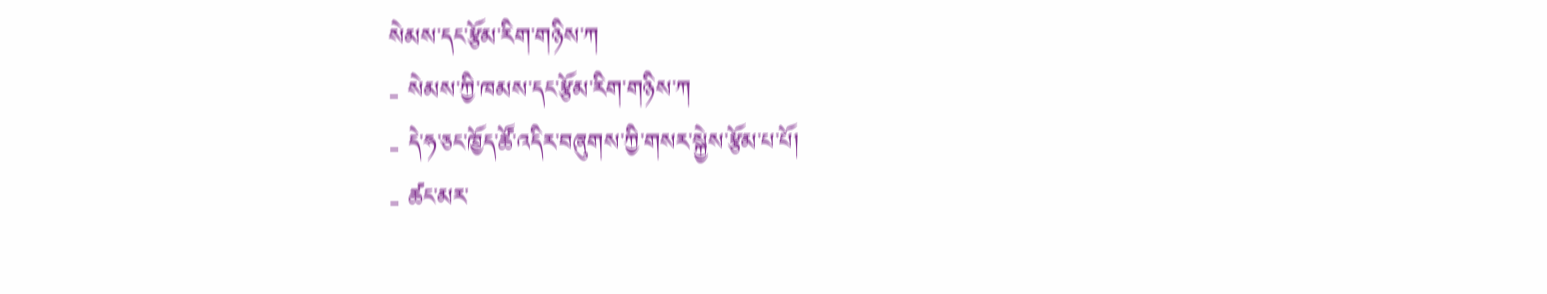སེམས་དང་རྩོམ་རིག་གཉིས་ཀ
- སེམས་ཀྱི་ཁམས་དང་རྩོམ་རིག་གཉིས་ཀ
- དེ་ཧ་ཅང་ཁྱོད་ཚོ་འདིར་བཞུགས་ཀྱི་གསར་སྐྱེས་རྩོམ་པ་པོ།
- ཚང་མར་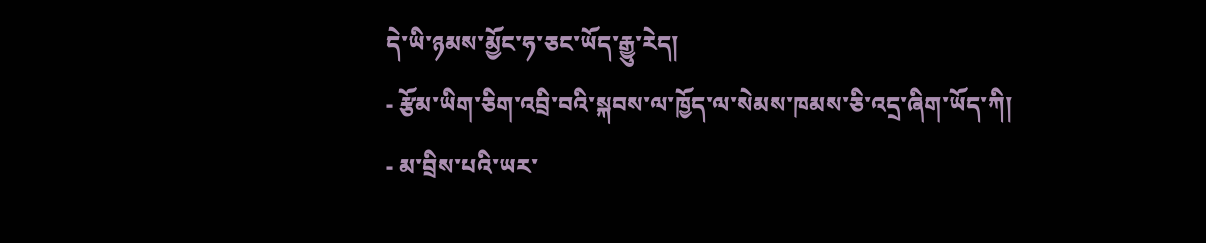དེ་ཡི་ཉམས་མྱོང་ཧ་ཅང་ཡོད་རྒྱུ་རེད།
- རྩོམ་ཡིག་ཅིག་འབྲི་བའི་སྐབས་ལ་ཁྱོད་ལ་སེམས་ཁམས་ཅི་འདྲ་ཞིག་ཡོད་ཀི།
- མ་བྲིས་པའི་ཡར་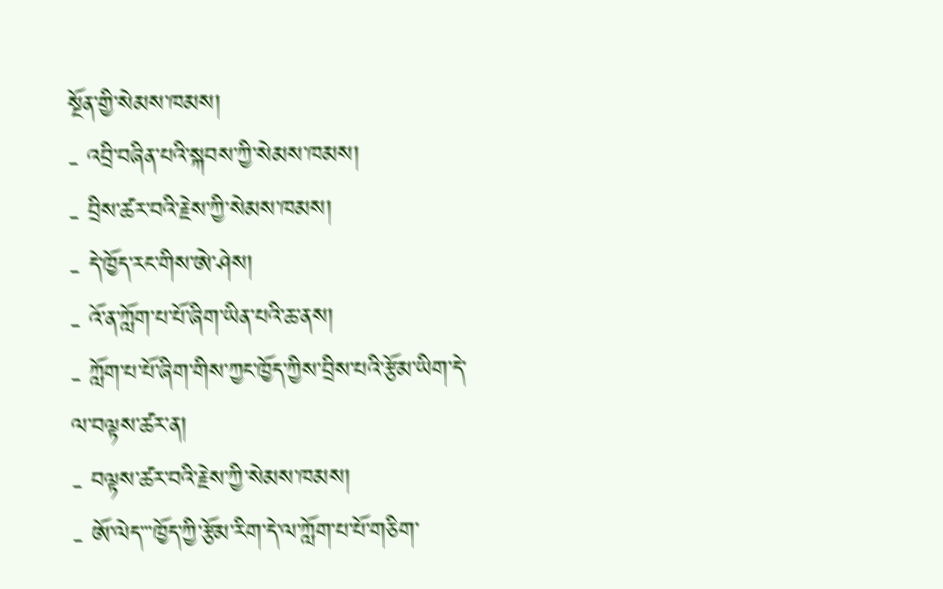སྔོན་གྱི་སེམས་ཁམས།
- འབྲི་བཞིན་པའི་སྐབས་ཀྱི་སེམས་ཁམས།
- བྲིས་ཚར་བའི་རྗེས་ཀྱི་སེམས་ཁམས།
- དེ་ཁྱོད་རང་གིས་ཨེ་ཤེས།
- འོ་ན་ཀློག་པ་པོ་ཞིག་ཡིན་པའི་ཆ་ནས།
- ཀློག་པ་པོ་ཞིག་གིས་ཀྱང་ཁྱོད་ཀྱིས་བྲིས་པའི་རྩོམ་ཡིག་དེ་ལ་བལྟས་ཚར་ན།
- བལྟས་ཚར་བའི་རྗེས་ཀྱི་སེམས་ཁམས།
- ཨོ་ལེད་་་ཁྱོད་ཀྱི་རྩོམ་རིག་དེ་ལ་ཀློག་པ་པོ་གཅིག་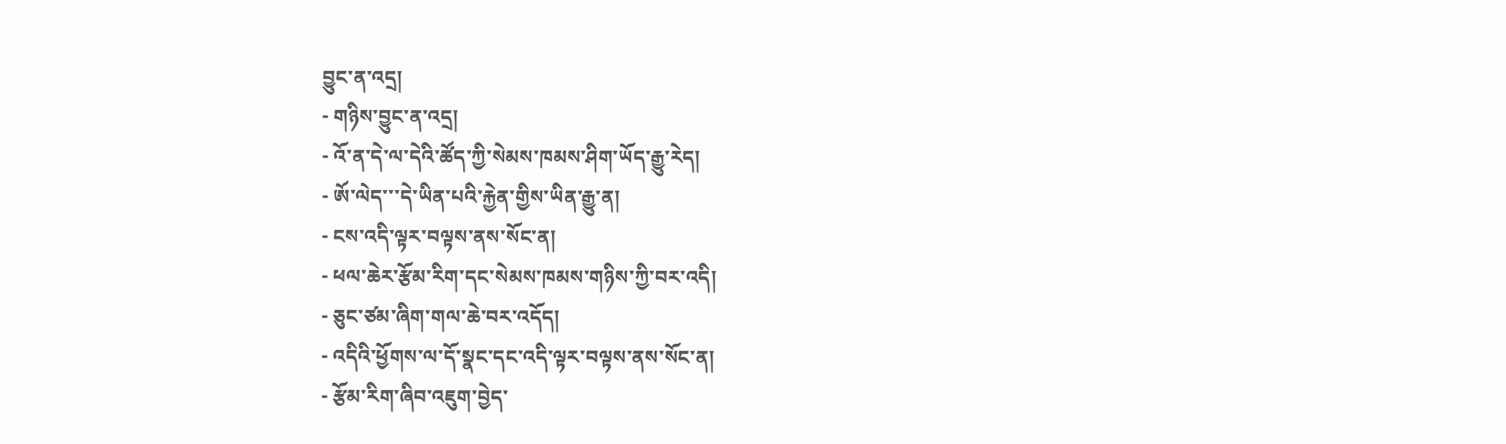བྱུང་ན་འདྲ།
- གཉིས་བྱུང་ན་འདྲ།
- འོ་ན་དེ་ལ་དེའི་ཚོད་ཀྱི་སེམས་ཁམས་ཤིག་ཡོད་རྒྱུ་རེད།
- ཨོ་ལེད་་་དེ་ཡིན་པའི་རྐྱེན་གྱིས་ཡིན་རྒྱུ་ན།
- ངས་འདི་ལྟར་བལྟས་ནས་སོང་ན།
- ཕལ་ཆེར་རྩོམ་རིག་དང་སེམས་ཁམས་གཉིས་ཀྱི་བར་འདི།
- ཅུང་ཙམ་ཞིག་གལ་ཆེ་བར་འདོད།
- འདིའི་ཕྱོགས་ལ་དོ་སྣང་དང་འདི་ལྟར་བལྟས་ནས་སོང་ན།
- རྩོམ་རིག་ཞིབ་འཇུག་བྱེད་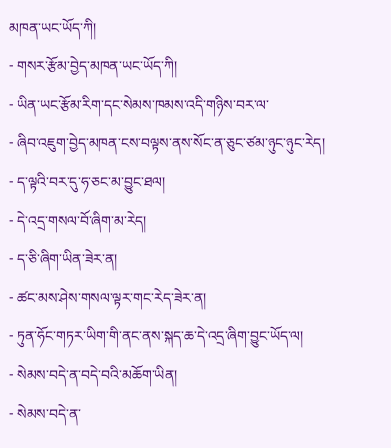མཁན་ཡང་ཡོད་ཀི།
- གསར་རྩོམ་བྱེད་མཁན་ཡང་ཡོད་ཀི།
- ཡིན་ཡང་རྩོམ་རིག་དང་སེམས་ཁམས་འདི་གཉིས་བར་ལ་
- ཞིབ་འཇུག་བྱེད་མཁན་ངས་བལྟས་ནས་སོང་ན་ཅུང་ཙམ་ཉུང་ཉུང་རེད།
- ད་ལྟའི་བར་དུ་ཧ་ཅང་མ་བྱུང་ཐལ།
- དེ་འདྲ་གསལ་བོ་ཞིག་མ་རེད།
- ད་ཅི་ཞིག་ཡིན་ཟེར་ན།
- ཚང་མས་ཤེས་གསལ་ལྟར་གང་རེད་ཟེར་ན།
- ཏུན་ཧོང་གཏར་ཡིག་གི་ནང་ནས་སྐད་ཆ་དེ་འདྲ་ཞིག་བྱུང་ཡོད་ལ།
- སེམས་བདེ་ན་བདེ་བའི་མཆོག་ཡིན།
- སེམས་བདེ་ན་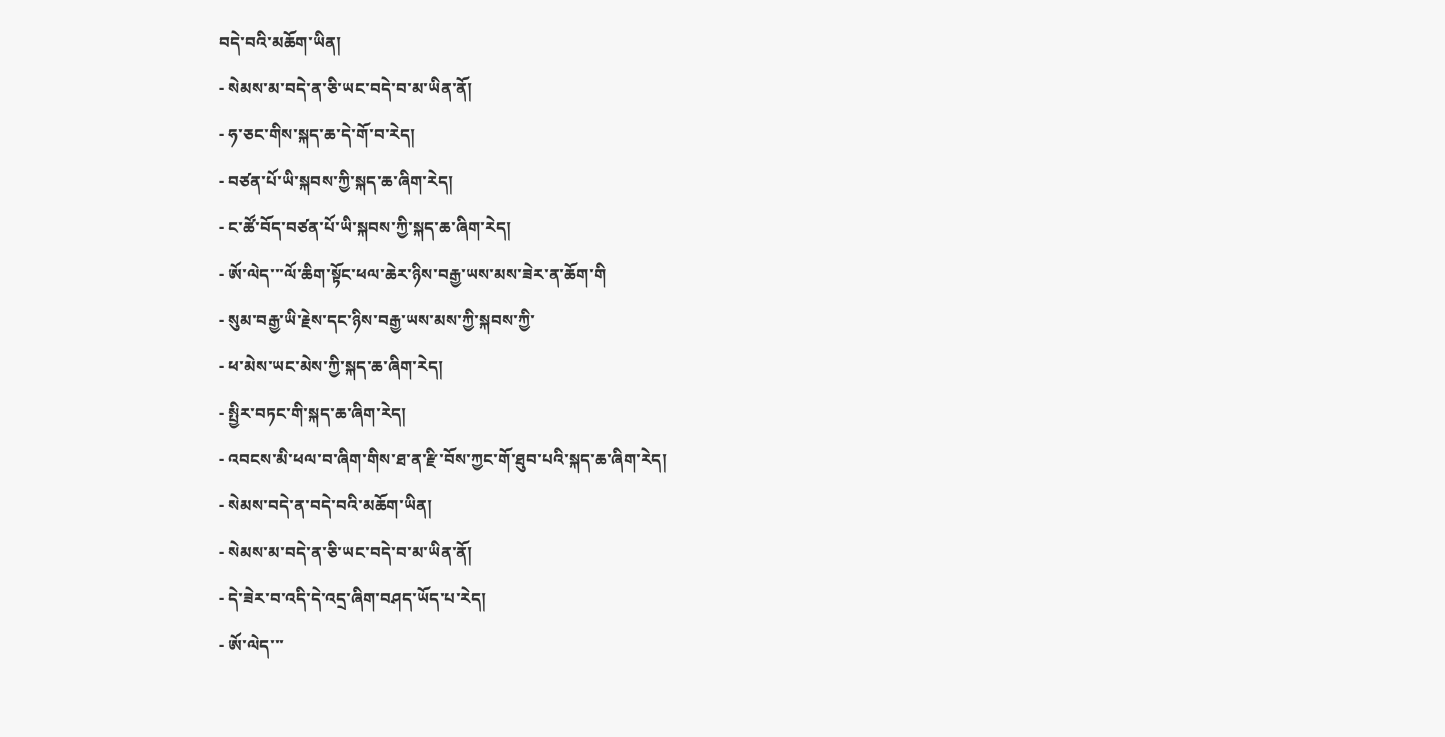བདེ་བའི་མཆོག་ཡིན།
- སེམས་མ་བདེ་ན་ཅི་ཡང་བདེ་བ་མ་ཡིན་ནོ།
- ཧ་ཅང་གིས་སྐད་ཆ་དེ་གོ་བ་རེད།
- བཙན་པོ་ཡི་སྐབས་ཀྱི་སྐད་ཆ་ཞིག་རེད།
- ང་ཚོ་བོད་བཙན་པོ་ཡི་སྐབས་ཀྱི་སྐད་ཆ་ཞིག་རེད།
- ཨོ་ལེད་་་ལོ་ཆིག་སྟོང་ཕལ་ཆེར་ཉིས་བརྒྱ་ཡས་མས་ཟེར་ན་ཆོག་གི
- སུམ་བརྒྱ་ཡི་རྗེས་དང་ཉིས་བརྒྱ་ཡས་མས་ཀྱི་སྐབས་ཀྱི་
- ཕ་མེས་ཡང་མེས་ཀྱི་སྐད་ཆ་ཞིག་རེད།
- སྤྱིར་བཏང་གི་སྐད་ཆ་ཞིག་རེད།
- འབངས་མི་ཕལ་བ་ཞིག་གིས་ཐ་ན་རྫི་བོས་ཀྱང་གོ་ཐུབ་པའི་སྐད་ཆ་ཞིག་རེད།
- སེམས་བདེ་ན་བདེ་བའི་མཆོག་ཡིན།
- སེམས་མ་བདེ་ན་ཅི་ཡང་བདེ་བ་མ་ཡིན་ནོ།
- དེ་ཟེར་བ་འདི་དེ་འདྲ་ཞིག་བཤད་ཡོད་པ་རེད།
- ཨོ་ལེད་་་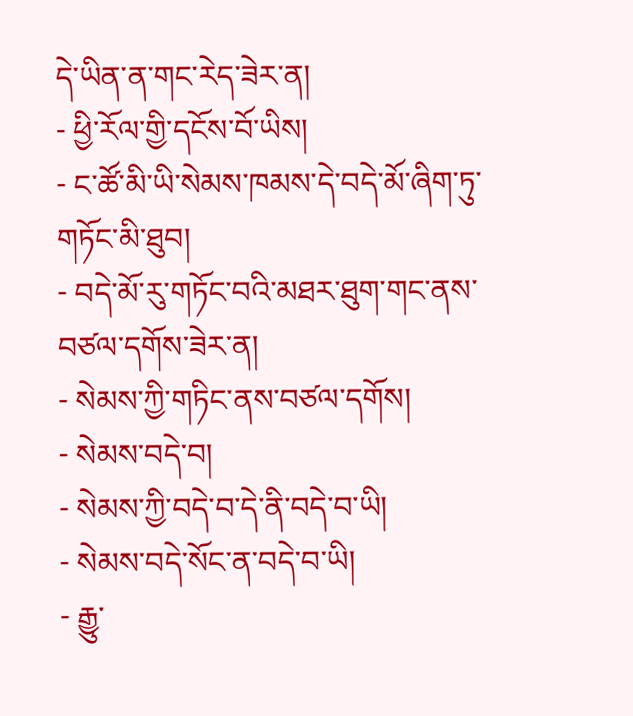དེ་ཡིན་ན་གང་རེད་ཟེར་ན།
- ཕྱི་རོལ་གྱི་དངོས་བོ་ཡིས།
- ང་ཚོ་མི་ཡི་སེམས་ཁམས་དེ་བདེ་མོ་ཞིག་ཏུ་གཏོང་མི་ཐུབ།
- བདེ་མོ་རུ་གཏོང་བའི་མཐར་ཐུག་གང་ནས་བཙལ་དགོས་ཟེར་ན།
- སེམས་ཀྱི་གཏིང་ནས་བཙལ་དགོས།
- སེམས་བདེ་བ།
- སེམས་ཀྱི་བདེ་བ་དེ་ནི་བདེ་བ་ཡི།
- སེམས་བདེ་སོང་ན་བདེ་བ་ཡི།
- རྒྱུ་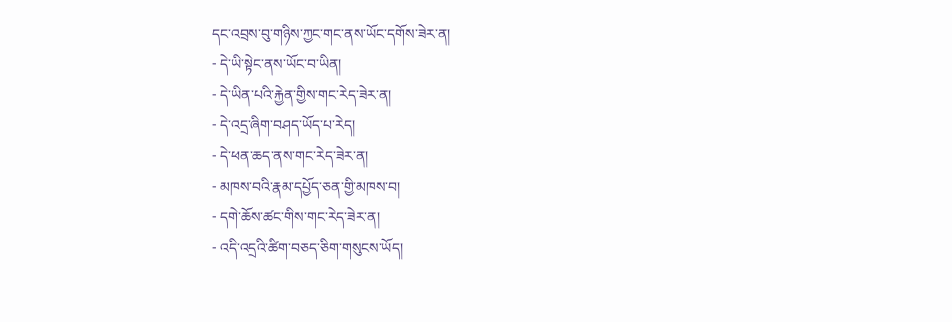དང་འབྲས་བུ་གཉིས་ཀྱང་གང་ནས་ཡོང་དགོས་ཟེར་ན།
- དེ་ཡི་སྟེང་ནས་ཡོང་བ་ཡིན།
- དེ་ཡིན་པའི་རྐྱེན་གྱིས་གང་རེད་ཟེར་ན།
- དེ་འདྲ་ཞིག་བཤད་ཡོད་པ་རེད།
- དེ་ཕན་ཆད་ནས་གང་རེད་ཟེར་ན།
- མཁས་བའི་རྣམ་དཔྱོད་ཅན་གྱི་མཁས་བ།
- དགེ་ཆོས་ཚང་གིས་གང་རེད་ཟེར་ན།
- འདི་འདྲའི་ཚིག་བཅད་ཅིག་གསུངས་ཡོད།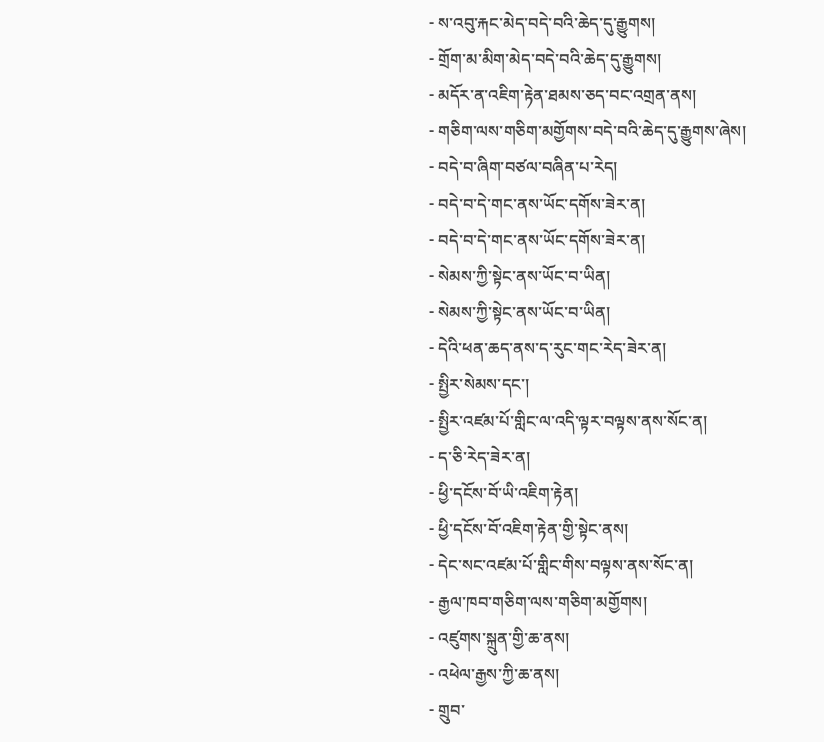- ས་འབུ་རྐང་མེད་བདེ་བའི་ཆེད་དུ་རྒྱུགས།
- གྲོག་མ་མིག་མེད་བདེ་བའི་ཆེད་དུ་རྒྱུགས།
- མདོར་ན་འཇིག་རྟེན་ཐམས་ཅད་བང་འགྲན་ནས།
- གཅིག་ལས་གཅིག་མགྱོགས་བདེ་བའི་ཆེད་དུ་རྒྱུགས་ཞེས།
- བདེ་བ་ཞིག་བཙལ་བཞིན་པ་རེད།
- བདེ་བ་དེ་གང་ནས་ཡོང་དགོས་ཟེར་ན།
- བདེ་བ་དེ་གང་ནས་ཡོང་དགོས་ཟེར་ན།
- སེམས་ཀྱི་སྟེང་ནས་ཡོང་བ་ཡིན།
- སེམས་ཀྱི་སྟེང་ནས་ཡོང་བ་ཡིན།
- དེའི་ཕན་ཆད་ནས་ད་རུང་གང་རེད་ཟེར་ན།
- སྤྱིར་སེམས་དང་།
- སྤྱིར་འཛམ་པོ་གླིང་ལ་འདི་ལྟར་བལྟས་ནས་སོང་ན།
- ད་ཅི་རེད་ཟེར་ན།
- ཕྱི་དངོས་བོ་ཡི་འཇིག་རྟེན།
- ཕྱི་དངོས་བོ་འཇིག་རྟེན་གྱི་སྟེང་ནས།
- དེང་སང་འཛམ་པོ་གླིང་གིས་བལྟས་ནས་སོང་ན།
- རྒྱལ་ཁབ་གཅིག་ལས་གཅིག་མགྱོགས།
- འཛུགས་སྐྲུན་གྱི་ཆ་ནས།
- འཕེལ་རྒྱས་ཀྱི་ཆ་ནས།
- གྲུབ་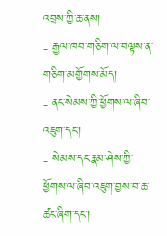འབྲས་ཀྱི་ཆ་ནས།
- རྒྱལ་ཁབ་གཅིག་ལ་བལྟས་ན་གཅིག་མགྱོགས་མོད།
- ནང་སེམས་ཀྱི་ཕྱོགས་ལ་ཞིབ་འཇུག་དང་།
- སེམས་དང་རྣམ་ཤེས་ཀྱི་ཕྱོགས་ལ་ཞིབ་འཇུག་བྱས་བ་ཆ་ཚང་ཞིག་དང་།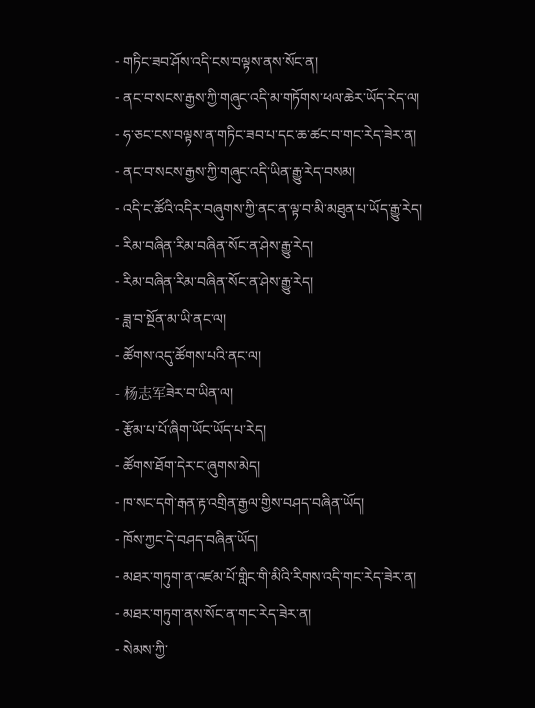- གཏིང་ཟབ་ཤོས་འདི་ངས་བལྟས་ནས་སོང་ན།
- ནང་བ་སངས་རྒྱས་ཀྱི་གཞུང་འདི་མ་གཏོགས་ཕལ་ཆེར་ཡོད་རེད་ལ།
- ཧ་ཅང་ངས་བལྟས་ན་གཏིང་ཟབ་པ་དང་ཆ་ཚང་བ་གང་རེད་ཟེར་ན།
- ནང་བ་སངས་རྒྱས་ཀྱི་གཞུང་འདི་ཡིན་རྒྱུ་རེད་བསམ།
- འདི་ང་ཚོའི་འདིར་བཞུགས་ཀྱི་ནང་ན་ལྟ་བ་མི་མཐུན་པ་ཡོད་རྒྱུ་རེད།
- རིམ་བཞིན་རིམ་བཞིན་སོང་ན་ཤེས་རྒྱུ་རེད།
- རིམ་བཞིན་རིམ་བཞིན་སོང་ན་ཤེས་རྒྱུ་རེད།
- ཟླ་བ་སྔོན་མ་ཡི་ནང་ལ།
- ཚོགས་འདུ་ཚོགས་པའི་ནང་ལ།
- 杨志军ཟེར་བ་ཡིན་ལ།
- རྩོམ་པ་པོ་ཞིག་ཡོང་ཡོད་པ་རེད།
- ཚོགས་ཐོག་དེར་ང་ཞུགས་མེད།
- ཁ་སང་དགེ་རྒན་རྟ་འགྲིན་རྒྱལ་གྱིས་བཤད་བཞིན་ཡོད།
- ཁོས་ཀྱང་དེ་བཤད་བཞིན་ཡོད།
- མཐར་གཏུག་ན་འཛམ་པོ་གླིང་གི་མིའི་རིགས་འདི་གང་རེད་ཟེར་ན།
- མཐར་གཏུག་ནས་སོང་ན་གང་རེད་ཟེར་ན།
- སེམས་ཀྱི་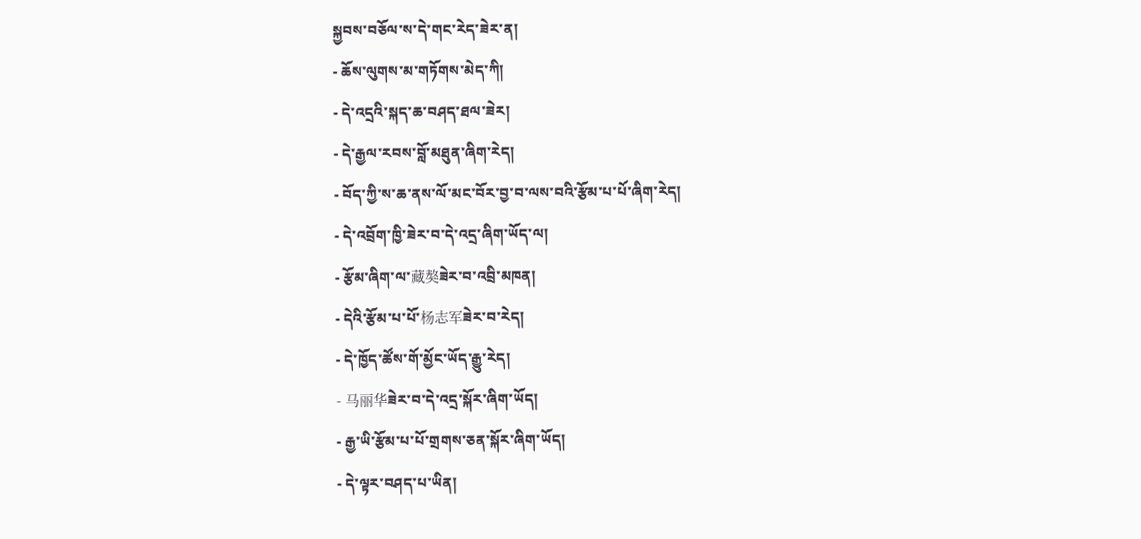སྐྱབས་བཅོལ་ས་དེ་གང་རེད་ཟེར་ན།
- ཆོས་ལུགས་མ་གཏོགས་མེད་ཀི།
- དེ་འདྲའི་སྐད་ཆ་བཤད་ཐལ་ཟེར།
- དེ་རྒྱལ་རབས་བློ་མཐུན་ཞིག་རེད།
- བོད་ཀྱི་ས་ཆ་ནས་ལོ་མང་བོར་བྱ་བ་ལས་བའི་རྩོམ་པ་པོ་ཞིག་རེད།
- དེ་འབྲོག་ཁྱི་ཟེར་བ་དེ་འདྲ་ཞིག་ཡོད་ལ།
- རྩོམ་ཞིག་ལ་藏獒ཟེར་བ་འབྲི་མཁན།
- དེའི་རྩོམ་པ་པོ་杨志军ཟེར་བ་རེད།
- དེ་ཁྱོད་ཚོས་གོ་མྱོང་ཡོད་རྒྱུ་རེད།
- 马丽华ཟེར་བ་དེ་འདྲ་སྐོར་ཞིག་ཡོད།
- རྒྱ་ཡི་རྩོམ་པ་པོ་གྲགས་ཅན་སྐོར་ཞིག་ཡོད།
- དེ་ལྟར་བཤད་པ་ཡིན།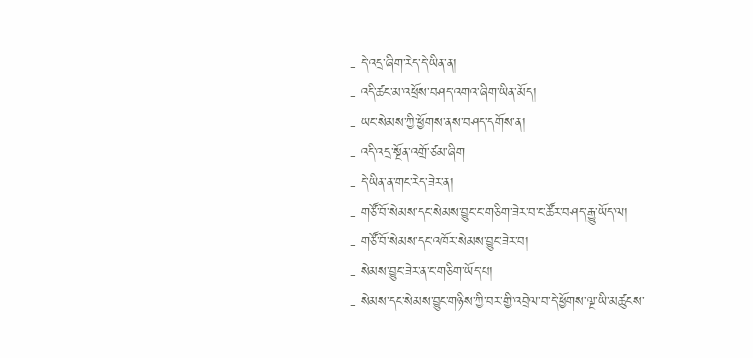- དེ་འདྲ་ཞིག་རེད་དེ་ཡིན་ན།
- འདི་ཚང་མ་འཕྲོས་བཤད་འགའ་ཞིག་ཡིན་མོད།
- ཡང་སེམས་ཀྱི་ཕྱོགས་ནས་བཤད་དགོས་ན།
- འདི་འདྲ་སྔོན་འགྲོ་ཙམ་ཞིག
- དེ་ཡིན་ན་གང་རེད་ཟེར་ན།
- གཙོ་བོ་སེམས་དང་སེམས་བྱུང་ང་གཅིག་ཟེར་བ་ང་ཚོར་བཤད་རྒྱུ་ཡོད་ལ།
- གཙོ་བོ་སེམས་དང་འཁོར་སེམས་བྱུང་ཟེར་བ།
- སེམས་བྱུང་ཟེར་ན་ང་གཅིག་ཡོད་པ།
- སེམས་དང་སེམས་བྱུང་གཉིས་ཀྱི་བར་གྱི་འབྲེལ་བ་དེ་ཕྱོགས་ལྔ་ཡི་མཚུངས་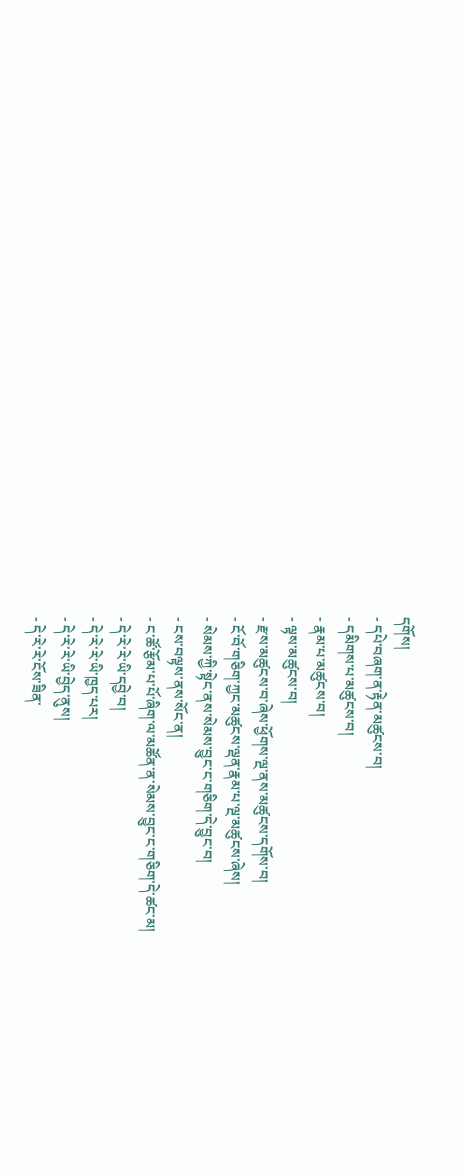དགོས།
- དཔེ་བཞག་ན་རྟེན་མཚུངས་བ།
- དམིགས་པ་མཚུངས་བ།
- རྣམ་པ་མཚུངས་བ།
- ལྟས་མཚུངས་བ།
- རྫས་མཚུངས་བ་ཞེས་ཕྱོགས་ལྔ་ནས་མཚུངས་དགོས་བ།
- ངོ་བོ་གཅིག་ཀྱང་མཚུངས་ལྡན་རྣམ་པ་ལྔ་མཚུངས་ཞེས།
- སེམས་ཀྱི་སྟེང་ནས་སེམས་བྱུང་ང་གཅིག་དེ་བྱུང་བ།
- ངས་བལྟས་ནས་སོང་ན།
- ང་ཚོ་རྩོམ་པ་པོ་ཞིག་ལ་མཚོན་ན་སེམས་བྱུང་ང་གཅིག་དེ་ཚང་མ།
- དེ་རེ་རེ་ཡི་དབྱེ་བ།
- དེ་རེ་རེ་ཡི་ཁྱད་པར།
- དེ་རེ་རེ་ཡི་བྱེད་ནུས།
- དེ་རེ་རེ་ངོས་ཟིན་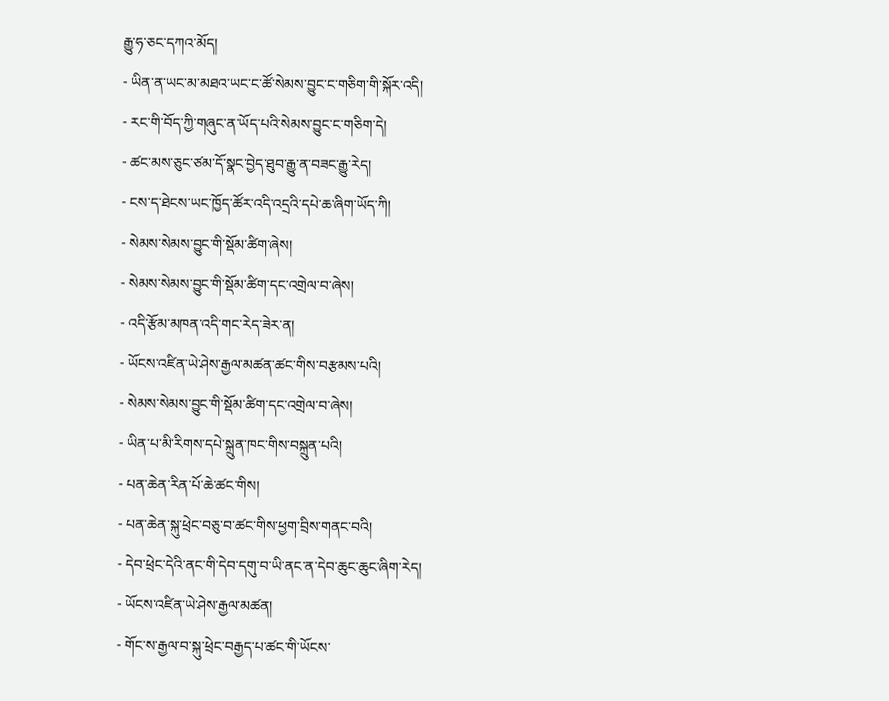རྒྱུ་ཧ་ཅང་དཀའ་མོད།
- ཡིན་ན་ཡང་མ་མཐའ་ཡང་ང་ཚོ་སེམས་བྱུང་ང་གཅིག་གི་སྐོར་འདི།
- རང་གི་བོད་ཀྱི་གཞུང་ན་ཡོད་པའི་སེམས་བྱུང་ང་གཅིག་དེ།
- ཚང་མས་ཅུང་ཙམ་དོ་སྣང་བྱེད་ཐུབ་རྒྱུ་ན་བཟང་རྒྱུ་རེད།
- ངས་ད་ཐེངས་ཡང་ཁྱོད་ཚོར་འདི་འདྲའི་དཔེ་ཆ་ཞིག་ཡོད་ཀི།
- སེམས་སེམས་བྱུང་གི་སྡོམ་ཚིག་ཞེས།
- སེམས་སེམས་བྱུང་གི་སྡོམ་ཚིག་དང་འགྲེལ་བ་ཞེས།
- འདི་རྩོམ་མཁན་འདི་གང་རེད་ཟེར་ན།
- ཡོངས་འཛིན་ཡེ་ཤེས་རྒྱལ་མཚན་ཚང་གིས་བརྩམས་པའི།
- སེམས་སེམས་བྱུང་གི་སྡོམ་ཚིག་དང་འགྲེལ་བ་ཞེས།
- ཡིན་པ་མི་རིགས་དཔེ་སྐྲུན་ཁང་གིས་བསྐྲུན་པའི།
- པན་ཆེན་རིན་པོ་ཆེ་ཚང་གིས།
- པན་ཆེན་སྐུ་ཕྲེང་བཅུ་བ་ཚང་གིས་ཕྱག་བྲིས་གནང་བའི།
- དེབ་ཕྲེང་དེའི་ནང་གི་དེབ་དགུ་བ་ཡི་ནང་ན་དེབ་ཆུང་ཆུང་ཞིག་རེད།
- ཡོངས་འཛིན་ཡེ་ཤེས་རྒྱལ་མཚན།
- གོང་ས་རྒྱལ་བ་སྐུ་ཕྲེང་བརྒྱད་པ་ཚང་གི་ཡོངས་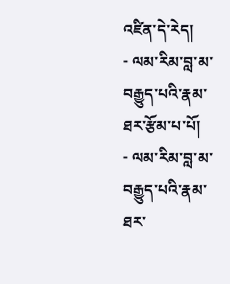འཛིན་དེ་རེད།
- ལམ་རིམ་བླ་མ་བརྒྱུད་པའི་རྣམ་ཐར་རྩོམ་པ་པོ།
- ལམ་རིམ་བླ་མ་བརྒྱུད་པའི་རྣམ་ཐར་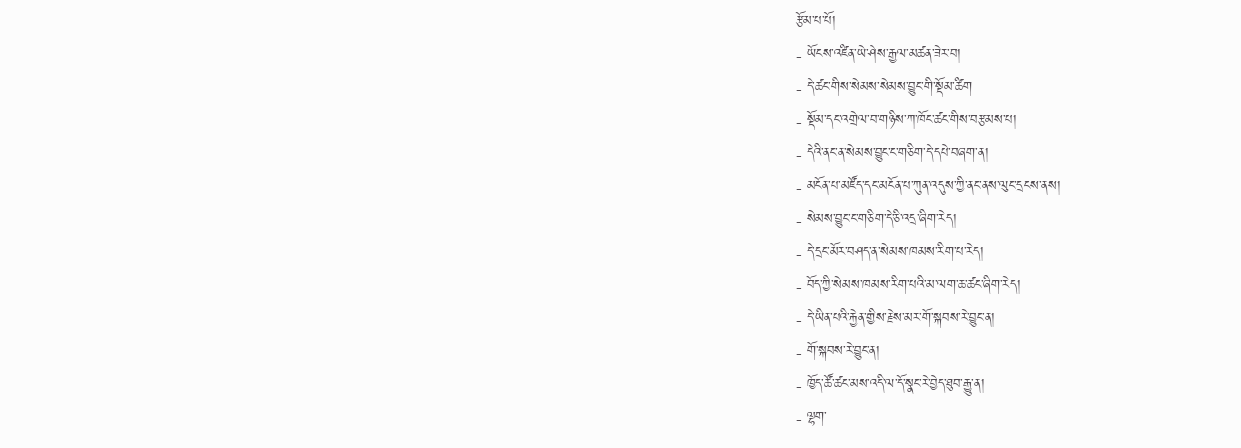རྩོམ་པ་པོ།
- ཡོངས་འཛིན་ཡེ་ཤེས་རྒྱལ་མཚན་ཟེར་བ།
- དེ་ཚང་གིས་སེམས་སེམས་བྱུང་གི་སྡོམ་ཚིག
- སྡོམ་དང་འགྲེལ་བ་གཉིས་ཀ་ཁོང་ཚང་གིས་བརྩམས་པ།
- དེའི་ནང་ན་སེམས་བྱུང་ང་གཅིག་དེ་དཔེ་བཞག་ན།
- མངོན་པ་མཛོད་དང་མངོན་པ་ཀུན་འདུས་ཀྱི་ནང་ནས་ལུང་དྲངས་ནས།
- སེམས་བྱུང་ང་གཅིག་དེ་ཅི་འདྲ་ཞིག་རེད།
- དེ་དྲང་མོར་བཤད་ན་སེམས་ཁམས་རིག་པ་རེད།
- བོད་ཀྱི་སེམས་ཁམས་རིག་པའི་མ་ལག་ཆ་ཚང་ཞིག་རེད།
- དེ་ཡིན་པའི་རྐྱེན་གྱིས་རྗེས་མར་གོ་སྐབས་རེ་བྱུང་ན།
- གོ་སྐབས་རེ་བྱུང་ན།
- ཁྱོད་ཚོ་ཚང་མས་འདི་ལ་དོ་སྣང་རེ་བྱེད་ཐུབ་རྒྱུ་ན།
- ལྷག་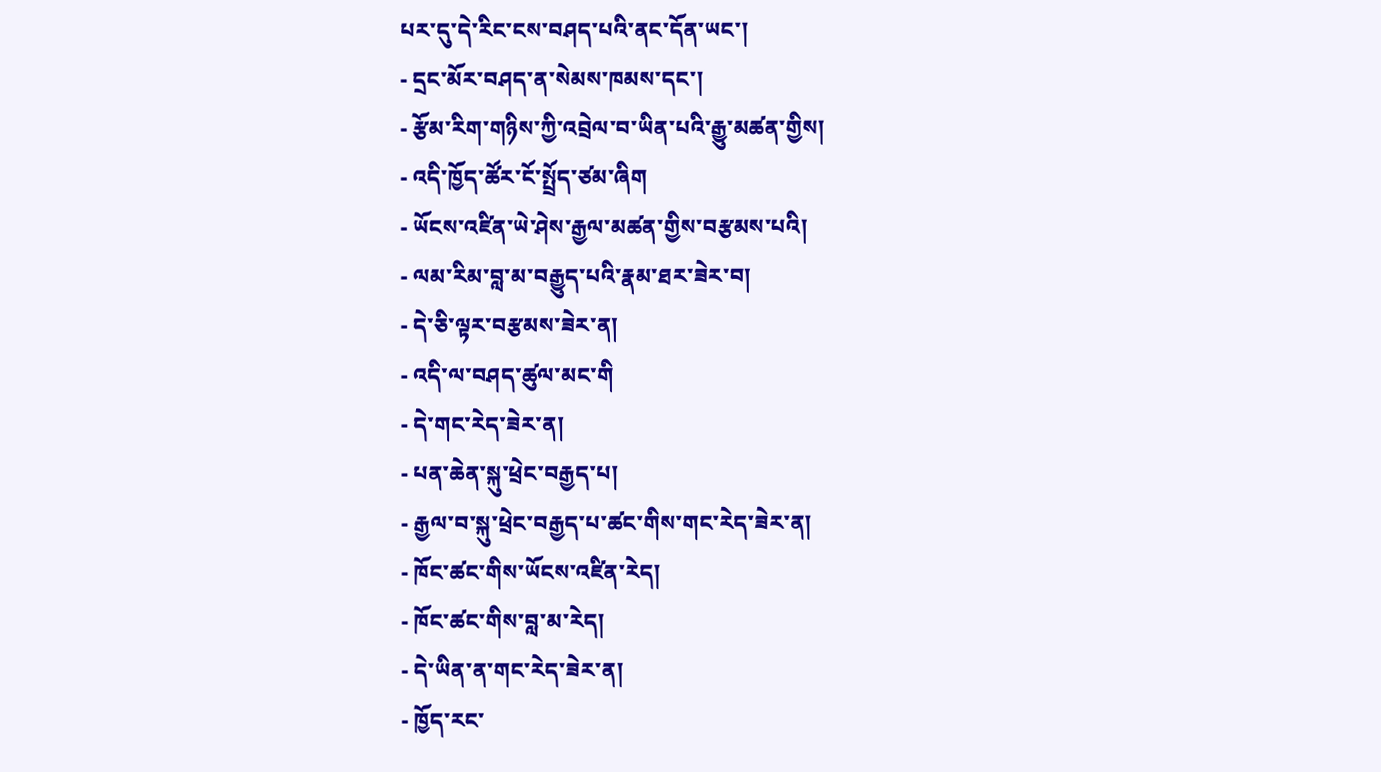པར་དུ་དེ་རིང་ངས་བཤད་པའི་ནང་དོན་ཡང་།
- དྲང་མོར་བཤད་ན་སེམས་ཁམས་དང་།
- རྩོམ་རིག་གཉིས་ཀྱི་འབྲེལ་བ་ཡིན་པའི་རྒྱུ་མཚན་གྱིས།
- འདི་ཁྱོད་ཚོར་ངོ་སྤྲོད་ཙམ་ཞིག
- ཡོངས་འཛིན་ཡེ་ཤེས་རྒྱལ་མཚན་གྱིས་བརྩམས་པའི།
- ལམ་རིམ་བླ་མ་བརྒྱུད་པའི་རྣམ་ཐར་ཟེར་བ།
- དེ་ཅི་ལྟར་བརྩམས་ཟེར་ན།
- འདི་ལ་བཤད་ཚུལ་མང་གི
- དེ་གང་རེད་ཟེར་ན།
- པན་ཆེན་སྐུ་ཕྲེང་བརྒྱད་པ།
- རྒྱལ་བ་སྐུ་ཕྲེང་བརྒྱད་པ་ཚང་གིས་གང་རེད་ཟེར་ན།
- ཁོང་ཚང་གིས་ཡོངས་འཛིན་རེད།
- ཁོང་ཚང་གིས་བླ་མ་རེད།
- དེ་ཡིན་ན་གང་རེད་ཟེར་ན།
- ཁྱོད་རང་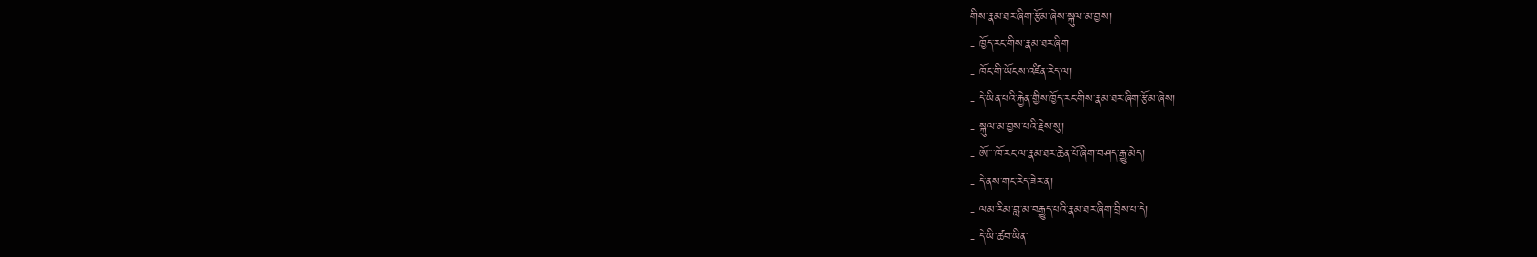གིས་རྣམ་ཐར་ཞིག་རྩོམ་ཞེས་སྐུལ་མ་བྱས།
- ཁྱོད་རང་གིས་རྣམ་ཐར་ཞིག
- ཁོང་གི་ཡོངས་འཛིན་རེད་ལ།
- དེ་ཡིན་པའི་རྐྱེན་གྱིས་ཁྱོད་རང་གིས་རྣམ་ཐར་ཞིག་རྩོམ་ཞེས།
- སྐུལ་མ་བྱས་པའི་རྗེས་སུ།
- ཨོ་་་ཁོ་རང་ལ་རྣམ་ཐར་ཆེན་པོ་ཞིག་བཤད་རྒྱུ་མེད།
- དེ་ནས་གང་རེད་ཟེར་ན།
- ལམ་རིམ་བླ་མ་བརྒྱུད་པའི་རྣམ་ཐར་ཞིག་བྲིས་པ་དེ།
- དེ་ཡི་ཚབ་ཡིན་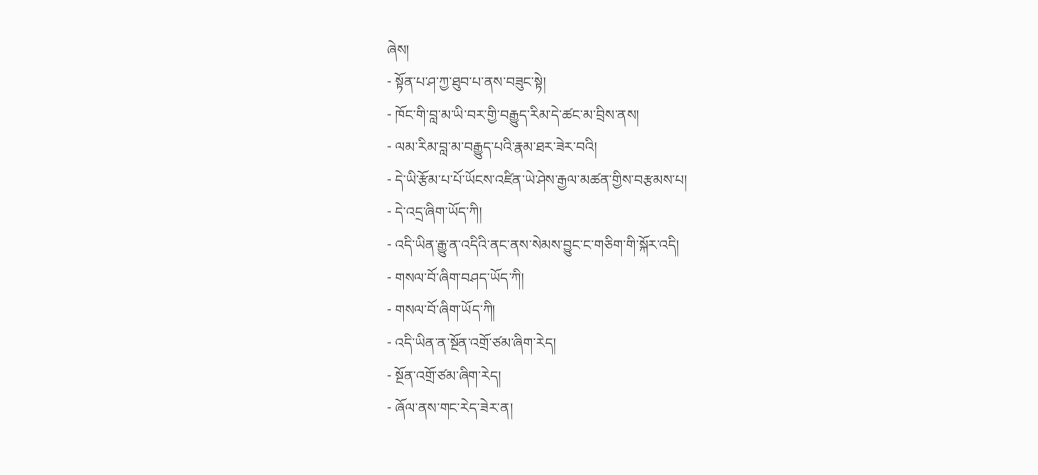ཞེས།
- སྟོན་པ་ཤ་ཀྱ་ཐུབ་པ་ནས་བཟུང་སྟེ།
- ཁོང་གི་བླ་མ་ཡི་བར་གྱི་བརྒྱུད་རིམ་དེ་ཚང་མ་བྲིས་ནས།
- ལམ་རིམ་བླ་མ་བརྒྱུད་པའི་རྣམ་ཐར་ཟེར་བའི།
- དེ་ཡི་རྩོམ་པ་པོ་ཡོངས་འཛིན་ཡེ་ཤེས་རྒྱལ་མཚན་གྱིས་བརྩམས་པ།
- དེ་འདྲ་ཞིག་ཡོད་ཀི།
- འདི་ཡིན་རྒྱུ་ན་འདིའི་ནང་ནས་སེམས་བྱུང་ང་གཅིག་གི་སྐོར་འདི།
- གསལ་བོ་ཞིག་བཤད་ཡོད་ཀི།
- གསལ་བོ་ཞིག་ཡོད་ཀི།
- འདི་ཡིན་ན་སྔོན་འགྲོ་ཙམ་ཞིག་རེད།
- སྔོན་འགྲོ་ཙམ་ཞིག་རེད།
- ཞོལ་ནས་གང་རེད་ཟེར་ན།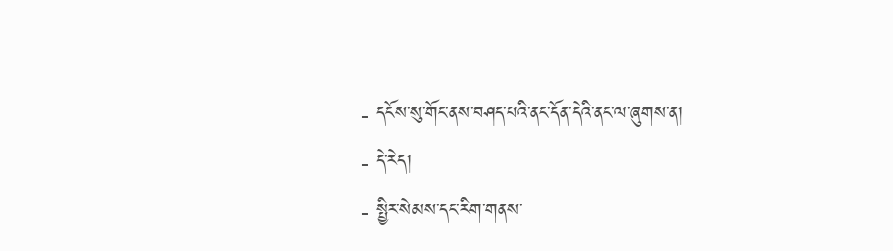- དངོས་སུ་གོང་ནས་བཤད་པའི་ནང་དོན་དེའི་ནང་ལ་ཞུགས་ན།
- དེ་རེད།
- སྤྱིར་སེམས་དང་རིག་གནས་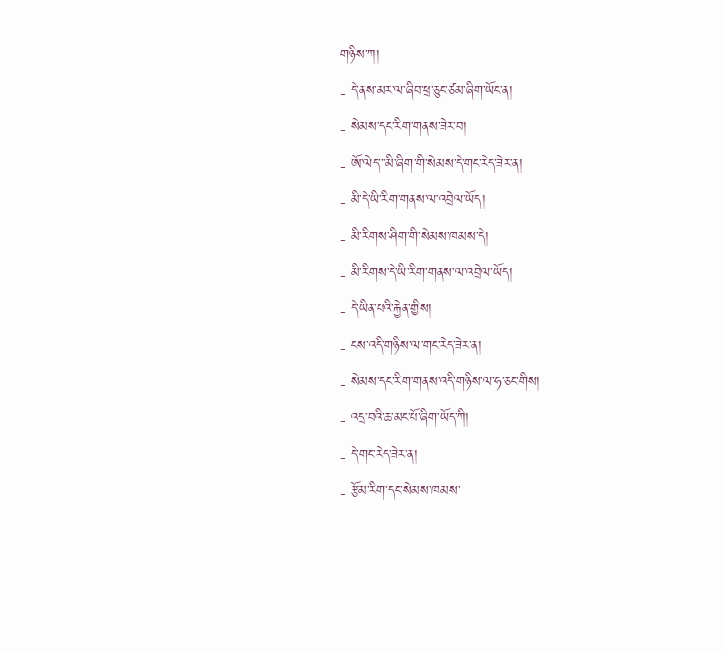གཉིས་ཀ།
- དེ་ནས་མར་ལ་ཞིབ་ཕྲ་ཅུང་ཙམ་ཞིག་ཡོང་ན།
- སེམས་དང་རིག་གནས་ཟེར་བ།
- ཨོ་ལེད་་་མི་ཞིག་གི་སེམས་དེ་གང་རེད་ཟེར་ན།
- མི་དེ་ཡི་རིག་གནས་ལ་འབྲེལ་ཡོད།
- མི་རིགས་ཤིག་གི་སེམས་ཁམས་དེ།
- མི་རིགས་དེ་ཡི་རིག་གནས་ལ་འབྲེལ་ཡོད།
- དེ་ཡིན་པའི་རྐྱེན་གྱིས།
- ངས་འདི་གཉིས་ལ་གང་རེད་ཟེར་ན།
- སེམས་དང་རིག་གནས་འདི་གཉིས་ལ་ཧ་ཅང་གིས།
- འདྲ་བའི་ཆ་མང་པོ་ཞིག་ཡོད་ཀི།
- དེ་གང་རེད་ཟེར་ན།
- རྩོམ་རིག་དང་སེམས་ཁམས་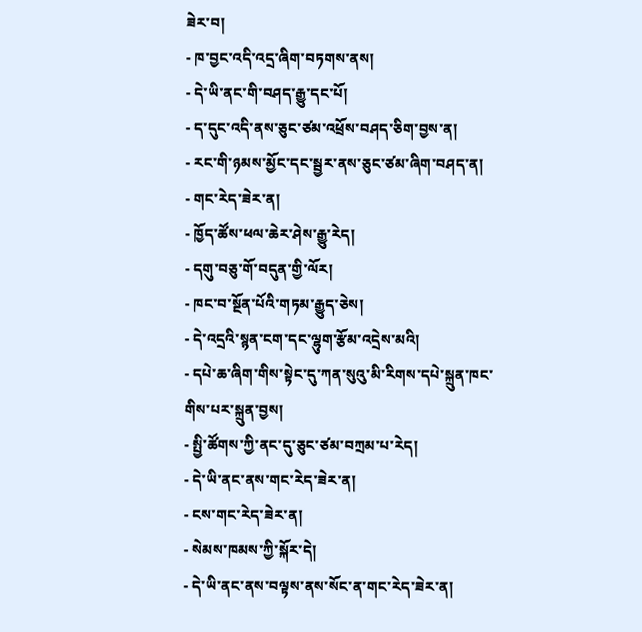ཟེར་བ།
- ཁ་བྱང་འདི་འདྲ་ཞིག་བཏགས་ནས།
- དེ་ཡི་ནང་གི་བཤད་རྒྱུ་དང་པོ།
- ད་དུང་འདི་ནས་ཅུང་ཙམ་འཕྲོས་བཤད་ཅིག་བྱས་ན།
- རང་གི་ཉམས་མྱོང་དང་སྦྱར་ནས་ཅུང་ཙམ་ཞིག་བཤད་ན།
- གང་རེད་ཟེར་ན།
- ཁྱོད་ཚོས་ཕལ་ཆེར་ཤེས་རྒྱུ་རེད།
- དགུ་བཅུ་གོ་བདུན་གྱི་ལོར།
- ཁང་བ་སྔོན་པོའི་གཏམ་རྒྱུད་ཅེས།
- དེ་འདྲའི་སྙན་ངག་དང་ལྷུག་རྩོམ་འདྲེས་མའི།
- དཔེ་ཆ་ཞིག་གིས་སྟེང་དུ་ཀན་སུའུ་མི་རིགས་དཔེ་སྐྲུན་ཁང་གིས་པར་སྐྲུན་བྱས།
- སྤྱི་ཚོགས་ཀྱི་ནང་དུ་ཅུང་ཙམ་བཀྲམ་པ་རེད།
- དེ་ཡི་ནང་ནས་གང་རེད་ཟེར་ན།
- ངས་གང་རེད་ཟེར་ན།
- སེམས་ཁམས་ཀྱི་སྐོར་དེ།
- དེ་ཡི་ནང་ནས་བལྟས་ནས་སོང་ན་གང་རེད་ཟེར་ན།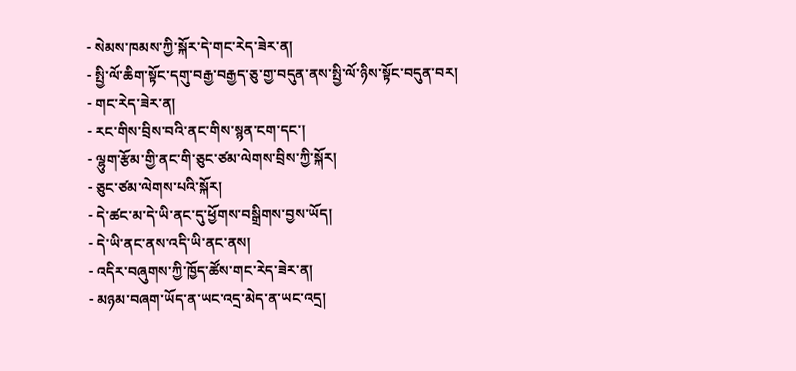- སེམས་ཁམས་ཀྱི་སྐོར་དེ་གང་རེད་ཟེར་ན།
- སྤྱི་ལོ་ཆིག་སྟོང་དགུ་བརྒྱ་བརྒྱད་ཅུ་གྱ་བདུན་ནས་སྤྱི་ལོ་ཉིས་སྟོང་བདུན་བར།
- གང་རེད་ཟེར་ན།
- རང་གིས་བྲིས་བའི་ནང་གིས་སྙན་ངག་དང་།
- ལྷུག་རྩོམ་གྱི་ནང་གི་ཅུང་ཙམ་ལེགས་བྲིས་ཀྱི་སྐོར།
- ཅུང་ཙམ་ལེགས་པའི་སྐོར།
- དེ་ཚང་མ་དེ་ཡི་ནང་དུ་ཕྱོགས་བསྒྲིགས་བྱས་ཡོད།
- དེ་ཡི་ནང་ནས་འདི་ཡི་ནང་ནས།
- འདིར་བཞུགས་ཀྱི་ཁྱོད་ཚོས་གང་རེད་ཟེར་ན།
- མཉམ་བཞག་ཡོད་ན་ཡང་འདྲ་མེད་ན་ཡང་འདྲ།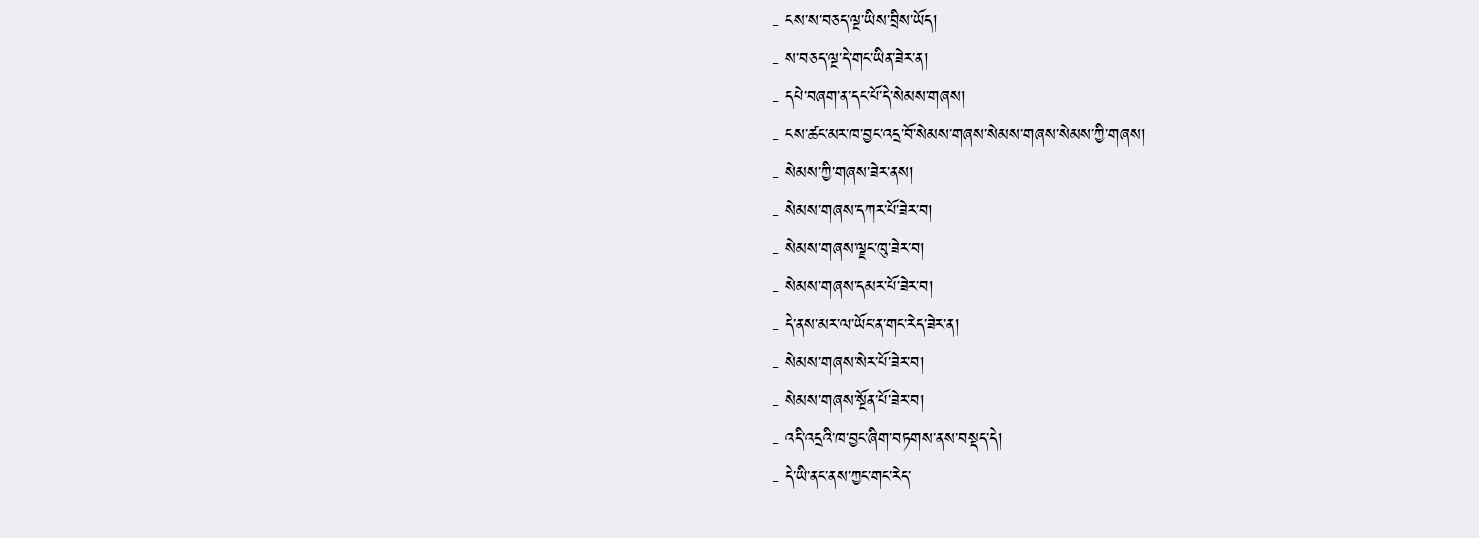- ངས་ས་བཅད་ལྔ་ཡིས་བྲིས་ཡོད།
- ས་བཅད་ལྔ་དེ་གང་ཡིན་ཟེར་ན།
- དཔེ་བཞག་ན་དང་པོ་དེ་སེམས་གཞས།
- ངས་ཚང་མར་ཁ་བྱང་འདྲ་བོ་སེམས་གཞས་སེམས་གཞས་སེམས་ཀྱི་གཞས།
- སེམས་ཀྱི་གཞས་ཟེར་ནས།
- སེམས་གཞས་དཀར་པོ་ཟེར་བ།
- སེམས་གཞས་ལྗང་ཁུ་ཟེར་བ།
- སེམས་གཞས་དམར་པོ་ཟེར་བ།
- དེ་ནས་མར་ལ་ཡོང་ན་གང་རེད་ཟེར་ན།
- སེམས་གཞས་སེར་པོ་ཟེར་བ།
- སེམས་གཞས་སྔོན་པོ་ཟེར་བ།
- འདི་འདྲའི་ཁ་བྱང་ཞིག་བཏགས་ནས་བསྡད་དེ།
- དེ་ཡི་ནང་ནས་ཀྱང་གང་རེད་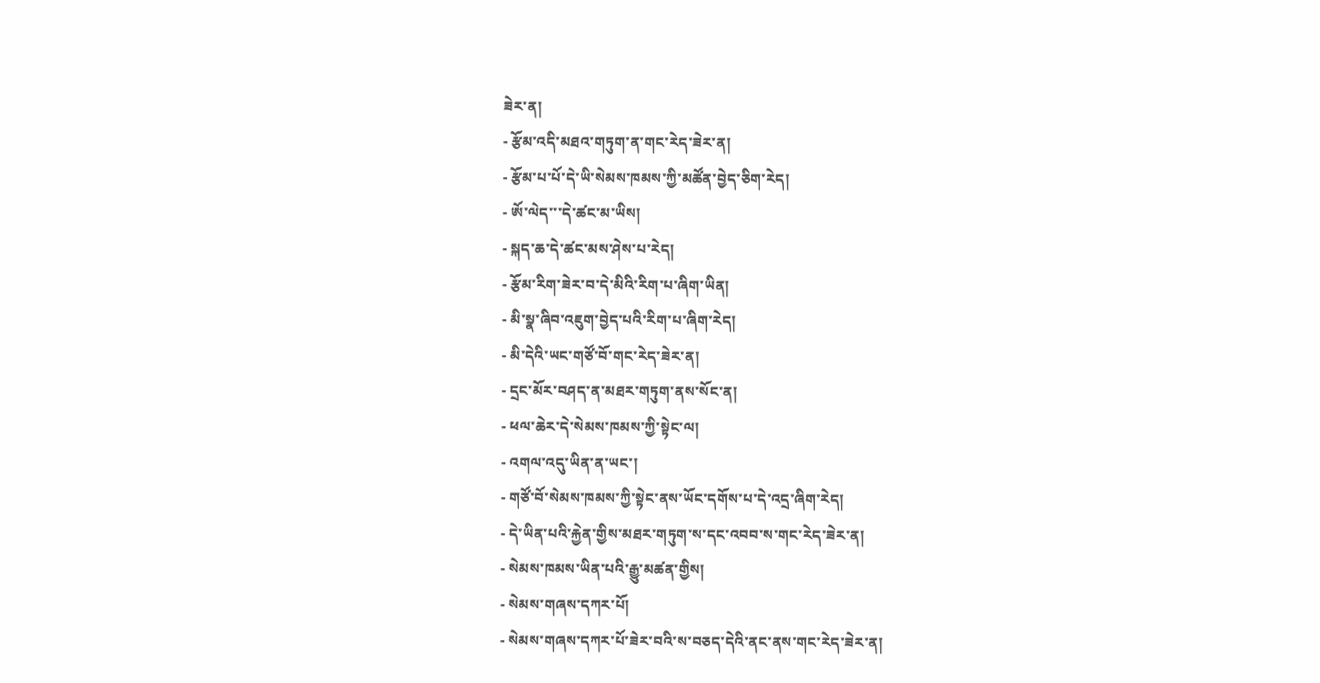ཟེར་ན།
- རྩོམ་འདི་མཐའ་གཏུག་ན་གང་རེད་ཟེར་ན།
- རྩོམ་པ་པོ་དེ་ཡི་སེམས་ཁམས་ཀྱི་མཚོན་བྱེད་ཅིག་རེད།
- ཨོ་ལེད་་་དེ་ཚང་མ་ཡིས།
- སྐད་ཆ་དེ་ཚང་མས་ཤེས་པ་རེད།
- རྩོམ་རིག་ཟེར་བ་དེ་མིའི་རིག་པ་ཞིག་ཡིན།
- མི་སྣ་ཞིབ་འཇུག་བྱེད་པའི་རིག་པ་ཞིག་རེད།
- མི་དེའི་ཡང་གཙོ་བོ་གང་རེད་ཟེར་ན།
- དྲང་མོར་བཤད་ན་མཐར་གཏུག་ནས་སོང་ན།
- ཕལ་ཆེར་དེ་སེམས་ཁམས་ཀྱི་སྟེང་ལ།
- འགལ་འདུ་ཡིན་ན་ཡང་།
- གཙོ་བོ་སེམས་ཁམས་ཀྱི་སྟེང་ནས་ཡོང་དགོས་པ་དེ་འདྲ་ཞིག་རེད།
- དེ་ཡིན་པའི་རྐྱེན་གྱིས་མཐར་གཏུག་ས་དང་འབབ་ས་གང་རེད་ཟེར་ན།
- སེམས་ཁམས་ཡིན་པའི་རྒྱུ་མཚན་གྱིས།
- སེམས་གཞས་དཀར་པོ།
- སེམས་གཞས་དཀར་པོ་ཟེར་བའི་ས་བཅད་དེའི་ནང་ནས་གང་རེད་ཟེར་ན།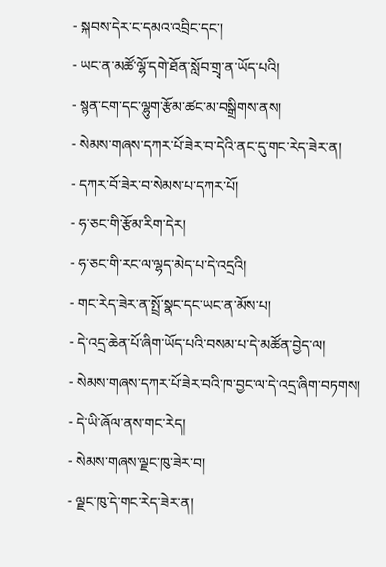- སྐབས་དེར་ང་དམའ་འབྲིང་དང་།
- ཡང་ན་མཚོ་ལྷོ་དགེ་ཐོན་སློབ་གྲྭ་ན་ཡོད་པའི།
- སྙན་ངག་དང་ལྷུག་རྩོམ་ཚང་མ་བསྒྲིགས་ནས།
- སེམས་གཞས་དཀར་པོ་ཟེར་བ་དེའི་ནང་དུ་གང་རེད་ཟེར་ན།
- དཀར་བོ་ཟེར་བ་སེམས་པ་དཀར་པོ།
- ཧ་ཅང་གི་རྩོམ་རིག་དེར།
- ཧ་ཅང་གི་རང་ལ་ལྷད་མེད་པ་དེ་འདྲའི།
- གང་རེད་ཟེར་ན་སྤྲོ་སྣང་དང་ཡང་ན་མོས་པ།
- དེ་འདྲ་ཆེན་པོ་ཞིག་ཡོད་པའི་བསམ་པ་དེ་མཚོན་བྱེད་ལ།
- སེམས་གཞས་དཀར་པོ་ཟེར་བའི་ཁ་བྱང་ལ་དེ་འདྲ་ཞིག་བཏགས།
- དེ་ཡི་ཞོལ་ནས་གང་རེད།
- སེམས་གཞས་ལྗང་ཁུ་ཟེར་བ།
- ལྗང་ཁུ་དེ་གང་རེད་ཟེར་ན།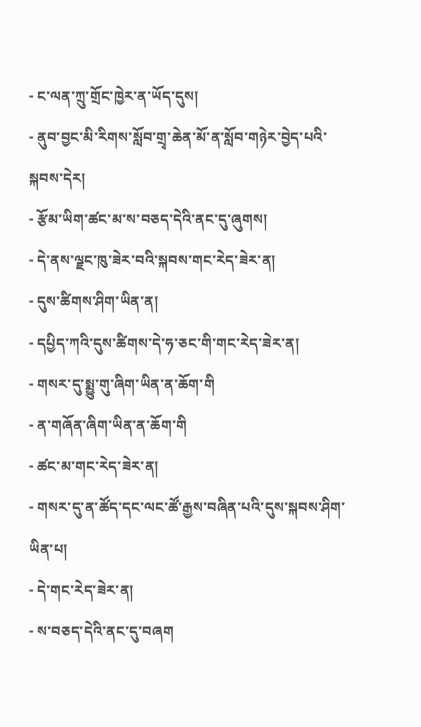- ང་ལན་ཀྲུ་གྲོང་ཁྱེར་ན་ཡོད་དུས།
- ནུབ་བྱང་མི་རིགས་སློབ་གྲྭ་ཆེན་མོ་ན་སློབ་གཉེར་བྱེད་པའི་སྐབས་དེར།
- རྩོམ་ཡིག་ཚང་མ་ས་བཅད་དེའི་ནང་དུ་ཞུགས།
- དེ་ནས་ལྗང་ཁུ་ཟེར་བའི་སྐབས་གང་རེད་ཟེར་ན།
- དུས་ཚིགས་ཤིག་ཡིན་ན།
- དཔྱིད་ཀའི་དུས་ཚིགས་དེ་ཧ་ཅང་གི་གང་རེད་ཟེར་ན།
- གསར་དུ་སྨྱུ་གུ་ཞིག་ཡིན་ན་ཆོག་གི
- ན་གཞོན་ཞིག་ཡིན་ན་ཆོག་གི
- ཚང་མ་གང་རེད་ཟེར་ན།
- གསར་དུ་ན་ཚོད་དང་ལང་ཚོ་རྒྱས་བཞིན་པའི་དུས་སྐབས་ཤིག་ཡིན་པ།
- དེ་གང་རེད་ཟེར་ན།
- ས་བཅད་དེའི་ནང་དུ་བཞག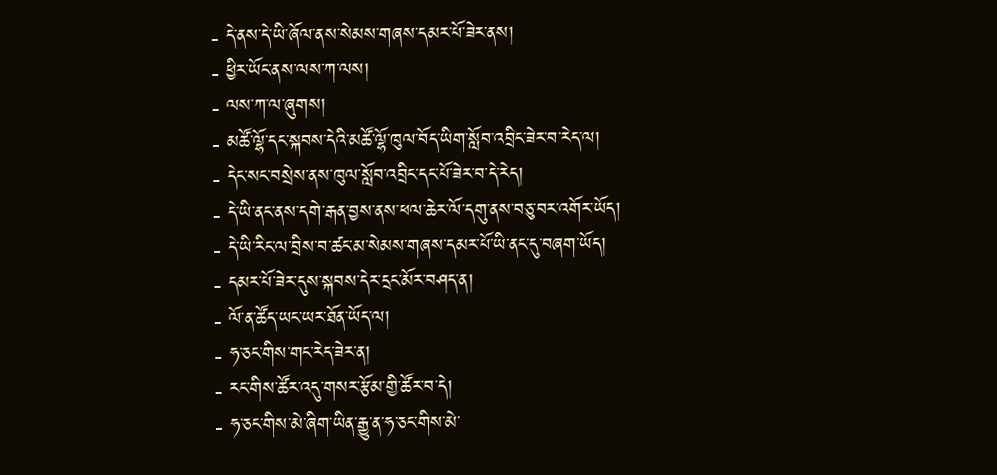- དེ་ནས་དེ་ཡི་ཞོལ་ནས་སེམས་གཞས་དམར་པོ་ཟེར་ནས།
- ཕྱིར་ཡོང་ནས་ལས་ཀ་ལས།
- ལས་ཀ་ལ་ཞུགས།
- མཚོ་ལྷོ་དང་སྐབས་དེའི་མཚོ་ལྷོ་ཁུལ་བོད་ཡིག་སློབ་འབྲིང་ཟེར་བ་རེད་ལ།
- དེང་སང་བསྲེས་ནས་ཁུལ་སློབ་འབྲིང་དང་པོ་ཟེར་བ་དེ་རེད།
- དེ་ཡི་ནང་ནས་དགེ་རྒན་བྱས་ནས་ཕལ་ཆེར་ལོ་དགུ་ནས་བཅུ་བར་འགོར་ཡོད།
- དེ་ཡི་རིང་ལ་བྲིས་བ་ཚང་མ་སེམས་གཞས་དམར་པོ་ཡི་ནང་དུ་བཞག་ཡོད།
- དམར་པོ་ཟེར་དུས་སྐབས་དེར་དྲང་མོར་བཤད་ན།
- ལོ་ན་ཚོད་ཡང་ཡར་ཐོན་ཡོད་ལ།
- ཧ་ཅང་གིས་གང་རེད་ཟེར་ན།
- རང་གིས་ཚོར་འདུ་གསར་རྩོམ་གྱི་ཚོར་བ་དེ།
- ཧ་ཅང་གིས་མེ་ཞིག་ཡིན་རྒྱུ་ན་ཧ་ཅང་གིས་མེ་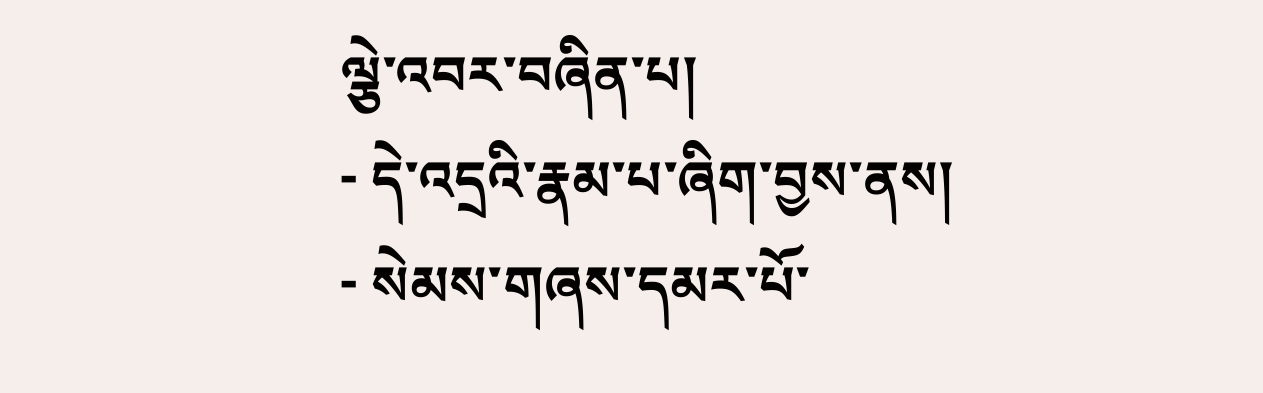ལྕེ་འབར་བཞིན་པ།
- དེ་འདྲའི་རྣམ་པ་ཞིག་བྱས་ནས།
- སེམས་གཞས་དམར་པོ་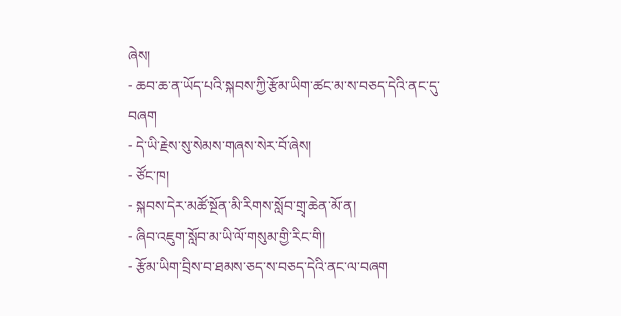ཞེས།
- ཆབ་ཆ་ན་ཡོད་པའི་སྐབས་ཀྱི་རྩོམ་ཡིག་ཚང་མ་ས་བཅད་དེའི་ནང་དུ་བཞག
- དེ་ཡི་རྗེས་སུ་སེམས་གཞས་སེར་བོ་ཞེས།
- ཙོང་ཁ།
- སྐབས་དེར་མཚོ་སྔོན་མི་རིགས་སློབ་གྲྭ་ཆེན་མོ་ན།
- ཞིབ་འཇུག་སློབ་མ་ཡི་ལོ་གསུམ་གྱི་རིང་གི།
- རྩོམ་ཡིག་བྲིས་བ་ཐམས་ཅད་ས་བཅད་དེའི་ནང་ལ་བཞག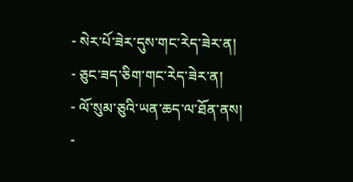- སེར་པོ་ཟེར་དུས་གང་རེད་ཟེར་ན།
- ཅུང་ཟད་ཅིག་གང་རེད་ཟེར་ན།
- ལོ་སུམ་ཅུའི་ཡན་ཆད་ལ་ཐོན་ནས།
-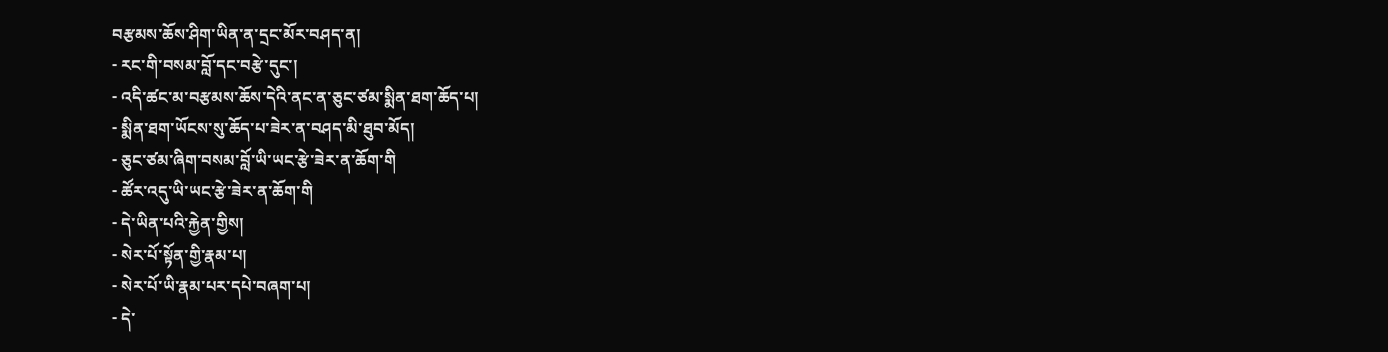བརྩམས་ཆོས་ཤིག་ཡིན་ན་དྲང་མོར་བཤད་ན།
- རང་གི་བསམ་བློ་དང་བརྩེ་དུང་།
- འདི་ཚང་མ་བརྩམས་ཆོས་དེའི་ནང་ན་ཅུང་ཙམ་སྨིན་ཐག་ཆོད་པ།
- སྨིན་ཐག་ཡོངས་སུ་ཆོད་པ་ཟེར་ན་བཤད་མི་ཐུབ་མོད།
- ཅུང་ཙམ་ཞིག་བསམ་བློ་ཡི་ཡང་རྩེ་ཟེར་ན་ཆོག་གི
- ཚོར་འདུ་ཡི་ཡང་རྩེ་ཟེར་ན་ཆོག་གི
- དེ་ཡིན་པའི་རྐྱེན་གྱིས།
- སེར་པོ་སྟོན་གྱི་རྣམ་པ།
- སེར་པོ་ཡི་རྣམ་པར་དཔེ་བཞག་པ།
- དེ་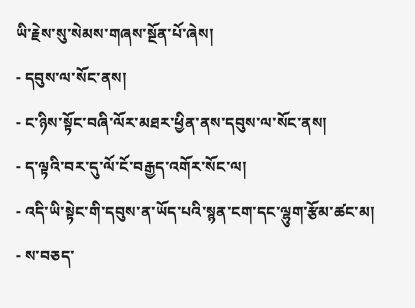ཡི་རྗེས་སུ་སེམས་གཞས་སྔོན་པོ་ཞེས།
- དབུས་ལ་སོང་ནས།
- ང་ཉིས་སྟོང་བཞི་ལོར་མཐར་ཕྱིན་ནས་དབུས་ལ་སོང་ནས།
- ད་ལྟའི་བར་དུ་ལོ་ངོ་བརྒྱད་འགོར་སོང་ལ།
- འདི་ཡི་སྟེང་གི་དབུས་ན་ཡོད་པའི་སྙན་ངག་དང་ལྷུག་རྩོམ་ཚང་མ།
- ས་བཅད་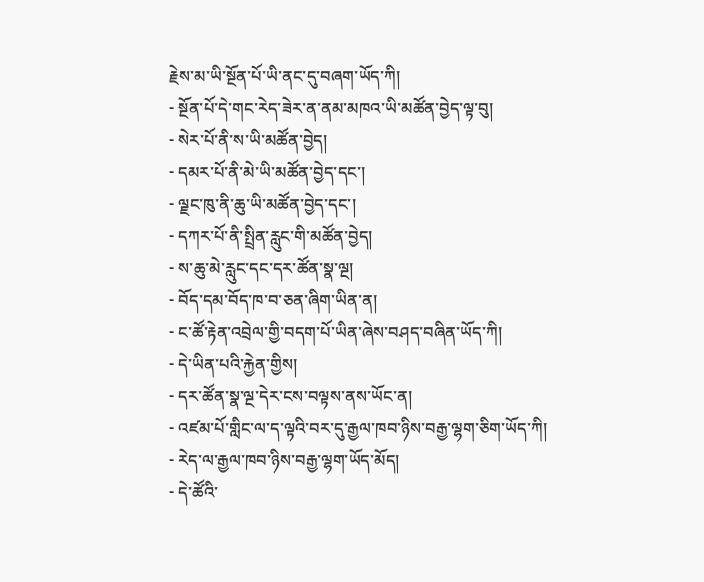རྗེས་མ་ཡི་སྔོན་པོ་ཡི་ནང་དུ་བཞག་ཡོད་ཀི།
- སྔོན་པོ་དེ་གང་རེད་ཟེར་ན་ནམ་མཁའ་ཡི་མཚོན་བྱེད་ལྟ་བུ།
- སེར་པོ་ནི་ས་ཡི་མཚོན་བྱེད།
- དམར་པོ་ནི་མེ་ཡི་མཚོན་བྱེད་དང་།
- ལྗང་ཁུ་ནི་ཆུ་ཡི་མཚོན་བྱེད་དང་།
- དཀར་པོ་ནི་སྤྲིན་རླུང་གི་མཚོན་བྱེད།
- ས་ཆུ་མེ་རླུང་དང་དར་ཚོན་སྣ་ལྔ།
- བོད་དམ་བོད་ཁ་བ་ཅན་ཞིག་ཡིན་ན།
- ང་ཚོ་རྟེན་འབྲེལ་གྱི་བདག་པོ་ཡིན་ཞེས་བཤད་བཞིན་ཡོད་ཀི།
- དེ་ཡིན་པའི་རྐྱེན་གྱིས།
- དར་ཚོན་སྣ་ལྔ་དེར་ངས་བལྟས་ནས་ཡོང་ན།
- འཛམ་པོ་གླིང་ལ་ད་ལྟའི་བར་དུ་རྒྱལ་ཁབ་ཉིས་བརྒྱ་ལྷག་ཅིག་ཡོད་ཀི།
- རེད་ལ་རྒྱལ་ཁབ་ཉིས་བརྒྱ་ལྷག་ཡོད་མོད།
- དེ་ཚོའི་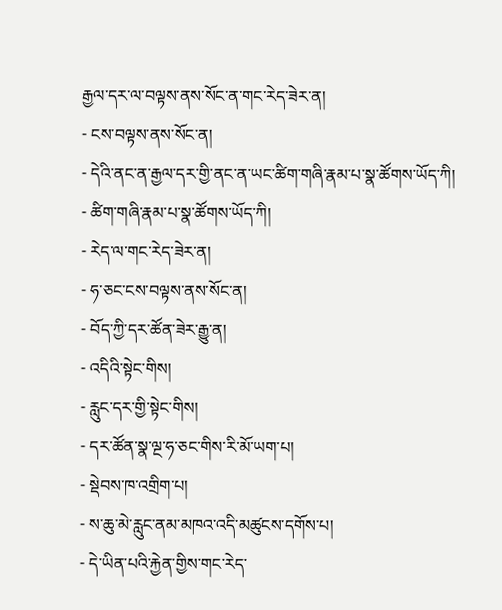རྒྱལ་དར་ལ་བལྟས་ནས་སོང་ན་གང་རེད་ཟེར་ན།
- ངས་བལྟས་ནས་སོང་ན།
- དེའི་ནང་ན་རྒྱལ་དར་གྱི་ནང་ན་ཡང་ཚིག་གཞི་རྣམ་པ་སྣ་ཚོགས་ཡོད་ཀི།
- ཚིག་གཞི་རྣམ་པ་སྣ་ཚོགས་ཡོད་ཀི།
- རེད་ལ་གང་རེད་ཟེར་ན།
- ཧ་ཅང་ངས་བལྟས་ནས་སོང་ན།
- བོད་ཀྱི་དར་ཚོན་ཟེར་རྒྱུ་ན།
- འདིའི་སྟེང་གིས།
- རླུང་དར་གྱི་སྟེང་གིས།
- དར་ཚོན་སྣ་ལྔ་ཧ་ཅང་གིས་རི་མོ་ཡག་པ།
- སྡེབས་ཁ་འགྲིག་པ།
- ས་ཆུ་མེ་རླུང་ནམ་མཁའ་འདི་མཚུངས་དགོས་པ།
- དེ་ཡིན་པའི་རྐྱེན་གྱིས་གང་རེད་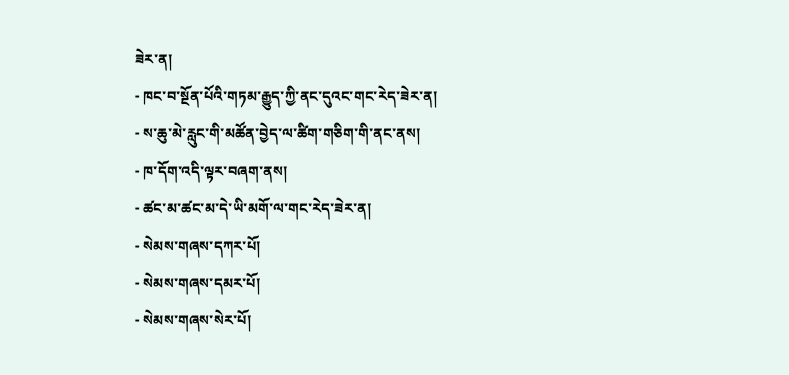ཟེར་ན།
- ཁང་བ་སྔོན་པོའི་གཏམ་རྒྱུད་ཀྱི་ནང་དུའང་གང་རེད་ཟེར་ན།
- ས་ཆུ་མེ་རླུང་གི་མཚོན་བྱེད་ལ་ཚིག་གཅིག་གི་ནང་ནས།
- ཁ་དོག་འདི་ལྟར་བཞག་ནས།
- ཚང་མ་ཚང་མ་དེ་ཡི་མགོ་ལ་གང་རེད་ཟེར་ན།
- སེམས་གཞས་དཀར་པོ།
- སེམས་གཞས་དམར་པོ།
- སེམས་གཞས་སེར་པོ།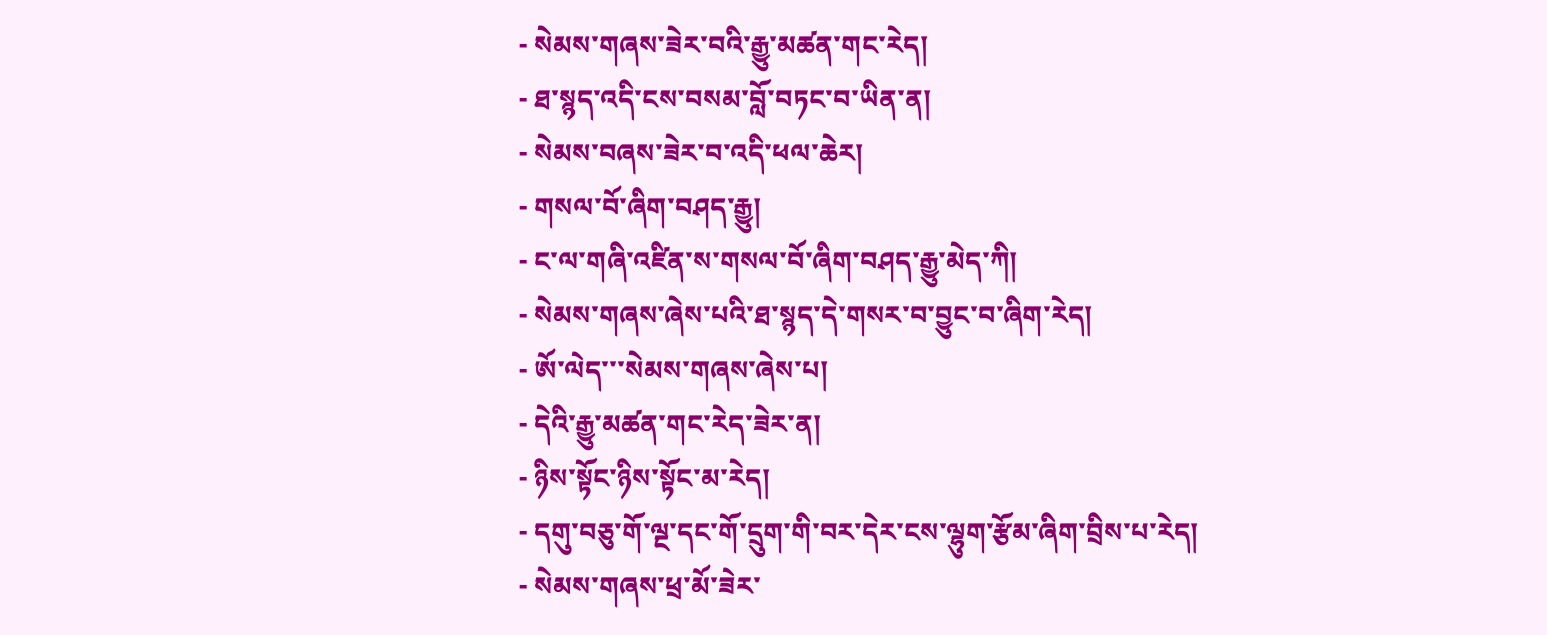- སེམས་གཞས་ཟེར་བའི་རྒྱུ་མཚན་གང་རེད།
- ཐ་སྙད་འདི་ངས་བསམ་བློ་བཏང་བ་ཡིན་ན།
- སེམས་བཞས་ཟེར་བ་འདི་ཕལ་ཆེར།
- གསལ་བོ་ཞིག་བཤད་རྒྱུ།
- ང་ལ་གཞི་འཛིན་ས་གསལ་བོ་ཞིག་བཤད་རྒྱུ་མེད་ཀི།
- སེམས་གཞས་ཞེས་པའི་ཐ་སྙད་དེ་གསར་བ་བྱུང་བ་ཞིག་རེད།
- ཨོ་ལེད་་་སེམས་གཞས་ཞེས་པ།
- དེའི་རྒྱུ་མཚན་གང་རེད་ཟེར་ན།
- ཉིས་སྟོང་ཉིས་སྟོང་མ་རེད།
- དགུ་བཅུ་གོ་ལྔ་དང་གོ་དྲུག་གི་བར་དེར་ངས་ལྷུག་རྩོམ་ཞིག་བྲིས་པ་རེད།
- སེམས་གཞས་ཕྲ་མོ་ཟེར་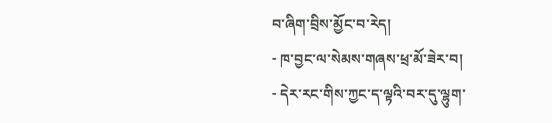བ་ཞིག་བྲིས་མྱོང་བ་རེད།
- ཁ་བྱང་ལ་སེམས་གཞས་ཕྲ་མོ་ཟེར་བ།
- དེར་རང་གིས་ཀྱང་ད་ལྟའི་བར་དུ་ལྷུག་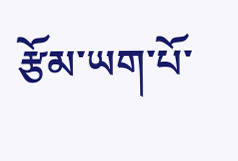རྩོམ་ཡག་པོ་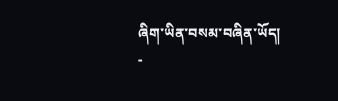ཞིག་ཡིན་བསམ་བཞིན་ཡོད།
-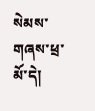སེམས་གཞས་ཕྲ་མོ་དེ།